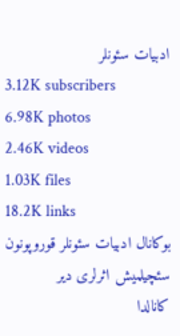ادبیات سئونلر
3.12K subscribers
6.98K photos
2.46K videos
1.03K files
18.2K links
بوکانال ادبیات سئونلر قوروپونون سئچیلمیش اثرلری دیر
کانالدا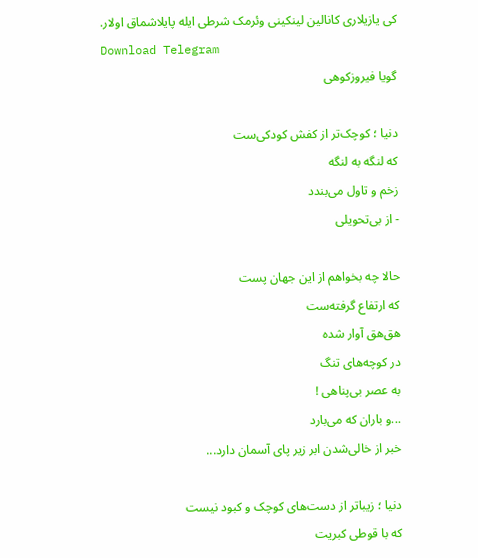کی یازیلاری کانالین لینکینی وئرمک شرطی ایله پایلاشماق اولار.
Download Telegram
گویا فیروزکوهی

دنیا ؛ کوچک‌تر از کفش کودکی‌ست
که لنگه به لنگه
زخم و تاول می‌بندد
- از بی‌تحویلی

حالا چه بخواهم از این جهان پست
که ارتفاع گرفته‌ست
هق‌هق آوار شده
در کوچه‌های تنگ
به عصر بی‌پناهی !
...و باران که می‌بارد
خبر از خالی‌شدن ابر زیر پای آسمان دارد...

دنیا ؛ زیبا‌تر از دست‌های کوچک و کبود نیست
که با قوطی کبریت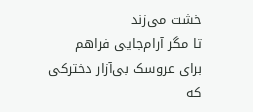خشت می‌زند
تا مگر آرام‌جایی فراهم
برای عروسک بی‌آزار دخترکی
که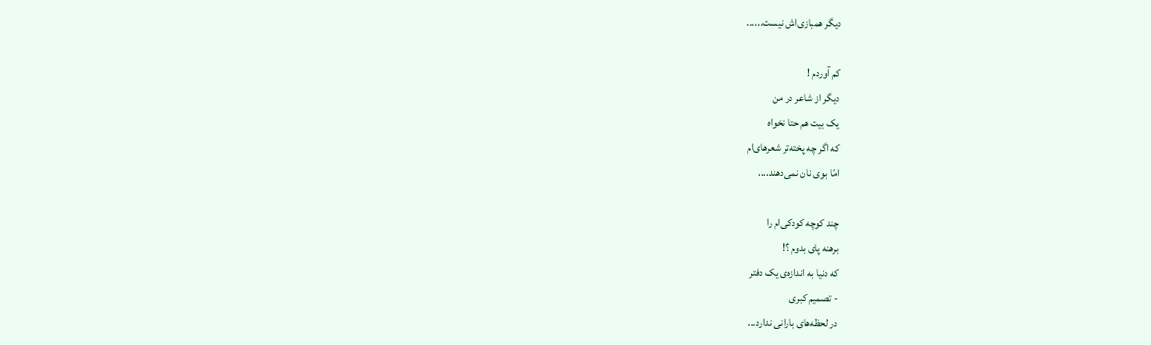دیگر همبازی‌اش نیست......

کم آوردم !
دیگر از شاعر در من
یک بیت هم حتا نخواه
که اگر چه پخته‌تر شعرهای‌ام
امّا بوی نان نمی‌دهند....

چند کوچه کودکی‌ام را
برهنه پای بدوم ؟!
که دنیا به اندازه‌ی یک دفتر
- تصمیم کبری
در لحظه‌های بارانی ندارد...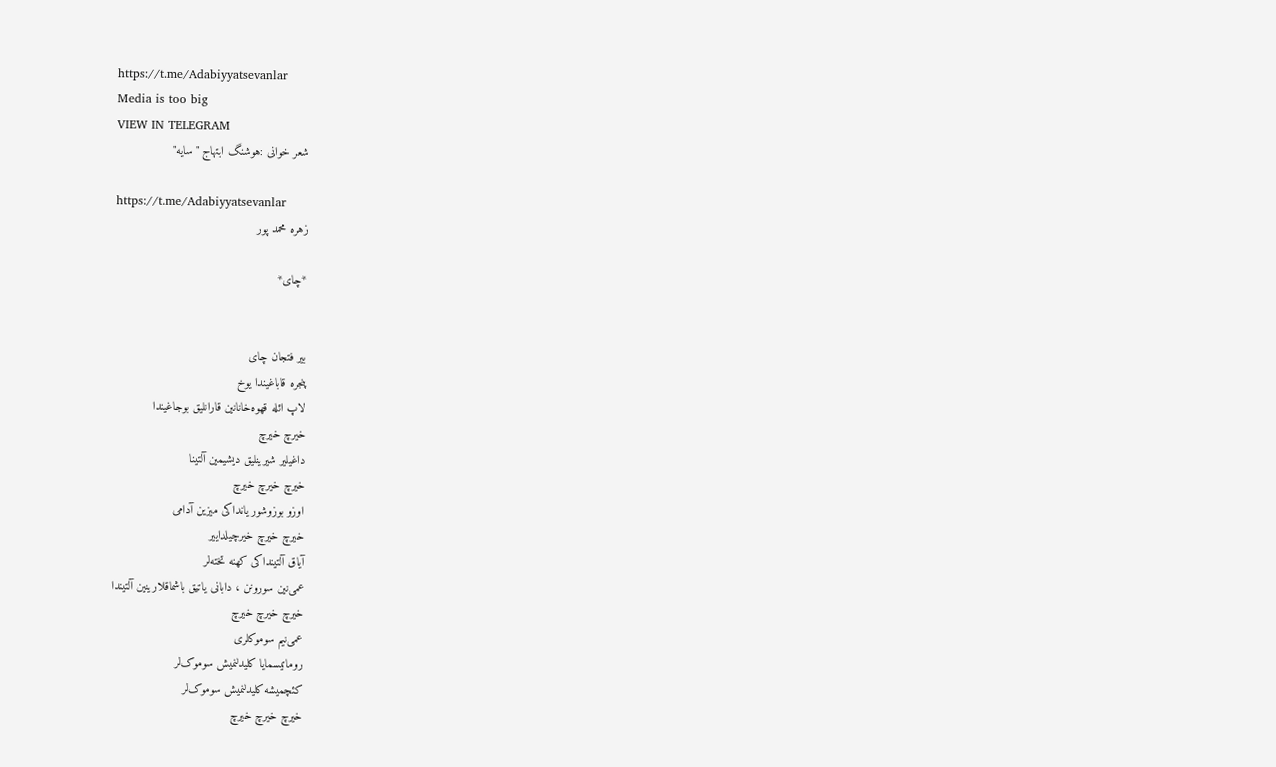https://t.me/Adabiyyatsevanlar
Media is too big
VIEW IN TELEGRAM
شعر خوانی :هوشنگ ابتهاج "سایه"

https://t.me/Adabiyyatsevanlar
زهره محمد پور

*چای*


بیر فتجان چای
پنجره قاباغیندا یوخ
لاپ ائله قهوه‌خانانین قارانلیق بوجاغیندا
خیرچ خیرچ
داغیلیر شیرینلیق دیشیمین آلتینا
خیرچ خیرچ خیرچ
اوزو بوزوشور یانداکی میزین آدامی
خیرچ خیرچ خیرچیلداییر
آیاق آلتینداکی کهنه تخته‌لر
عمی‌نین سورونن ، دابانی یاتیق باشماقلارینین آلتیندا
خیرچ خیرچ خیرچ
عمی‌نیم سوموکلری
روماتیسمایا کلیدلنمیش سوموک‌لر
کئچمیشه کلیدلنمیش سوموک‌لر
خیرچ خیرچ خیرچ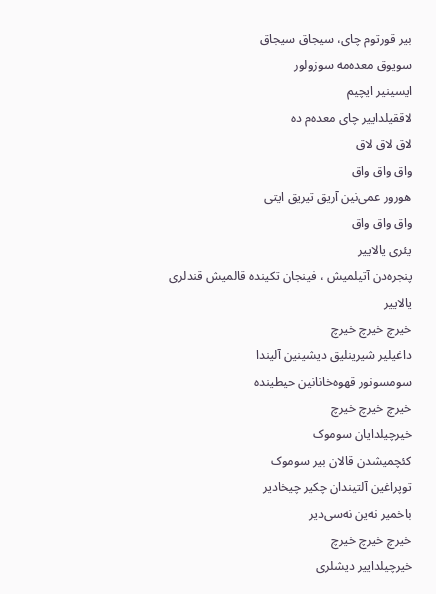بیر قورتوم چای، سیجاق سیجاق
سویوق معده‌‌مه سوزولور
ایسینیر ایچیم
لاققیلداییر چای معده‌م ده
لاق لاق لاق
واق واق واق
هورور عمی‌نین آریق تیریق ایتی
واق واق واق
یئری یالاییر
پنجره‌دن آتیلمیش ، فینجان تکینده قالمیش قندلری
یالاییر
خیرچ خیرچ خیرچ
داغیلیر شیرینلیق دیشینین آلیندا
سومسونور قهوه‌خانانین حیطینده
خیرچ خیرچ خیرچ
خیرچیلدایان سوموک
کئچمیشدن قالان بیر سوموک
توپراغین آلتیندان چکیر چیخادیر
باخمیر نه‌ین نه‌سی‌دیر
خیرچ خیرچ خیرچ
خیرچیلداییر دیشلری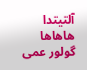آلتیتدا
هاهاها
گولور عمی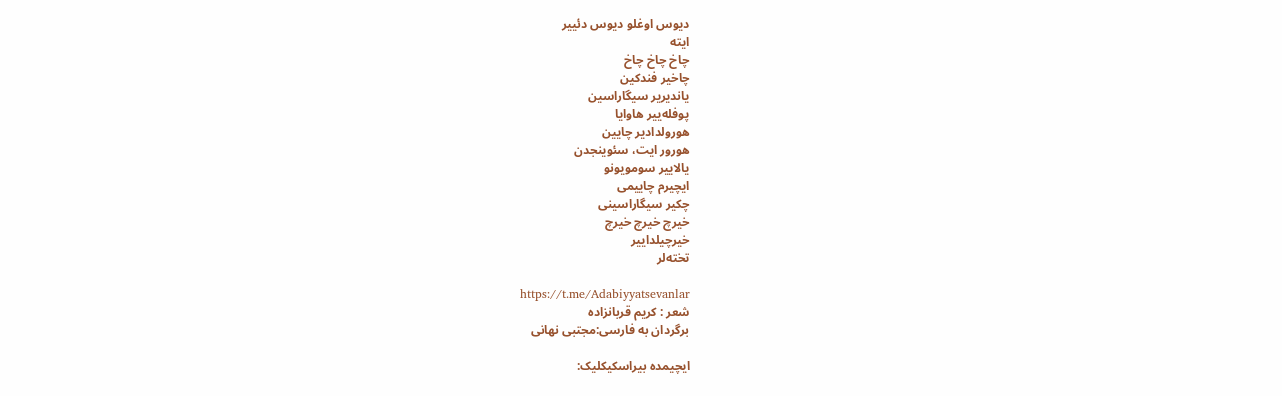دیوس اوغلو دیوس دئییر
ایته
چاخ چاخ چاخ
چاخیر فندکین
یاندیریر سیگاراسین
پوفله‌ییر هاوایا
هورولدادیر چایین
هورور ایت، سئوینجدن
یالاییر سومویونو
ایچیرم چاییمی
چکیر سیگاراسینی
خیرچ خیرچ خیرچ
خیرچیلداییر
تخته‌لر

https://t.me/Adabiyyatsevanlar
شعر : کریم قربانزاده
برگردان به فارسی:مجتبی نهانی

ایچیمده بیراسکیکلیک: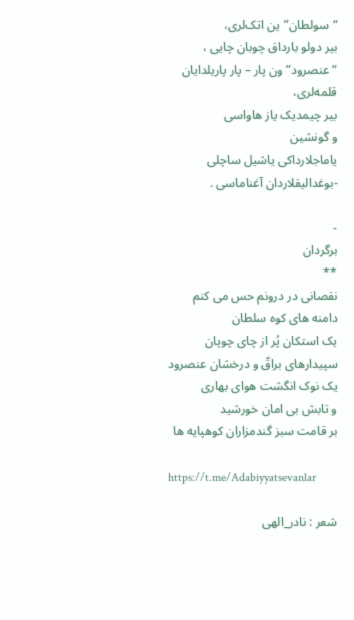“سولطان”ین اتک‌لری،
بیر دولو بارداق چوبان چایی ،
“عنصرود”ون پار – پار پاریلدایان قلمه‌لری،
بیر چیمدیک یاز هاواسی
و گونشین
یاماجلارداکی یاشیل ساچلی -بوغدالیقلاردان آغناماسی .

-
برگردان
**
نقصانی در درونم حس می کنم
دامنه های کوه سلطان
یک استکان پُر از چای چوپان
سپیدارهای براقّ و درخشان عنصرود
یک نوک انگشت هوای بهاری
و تابش بی امان خورشید
بر قامت سبز گندمزاران کوهپایه ها

https://t.me/Adabiyyatsevanlar

شعر : نادر_الهی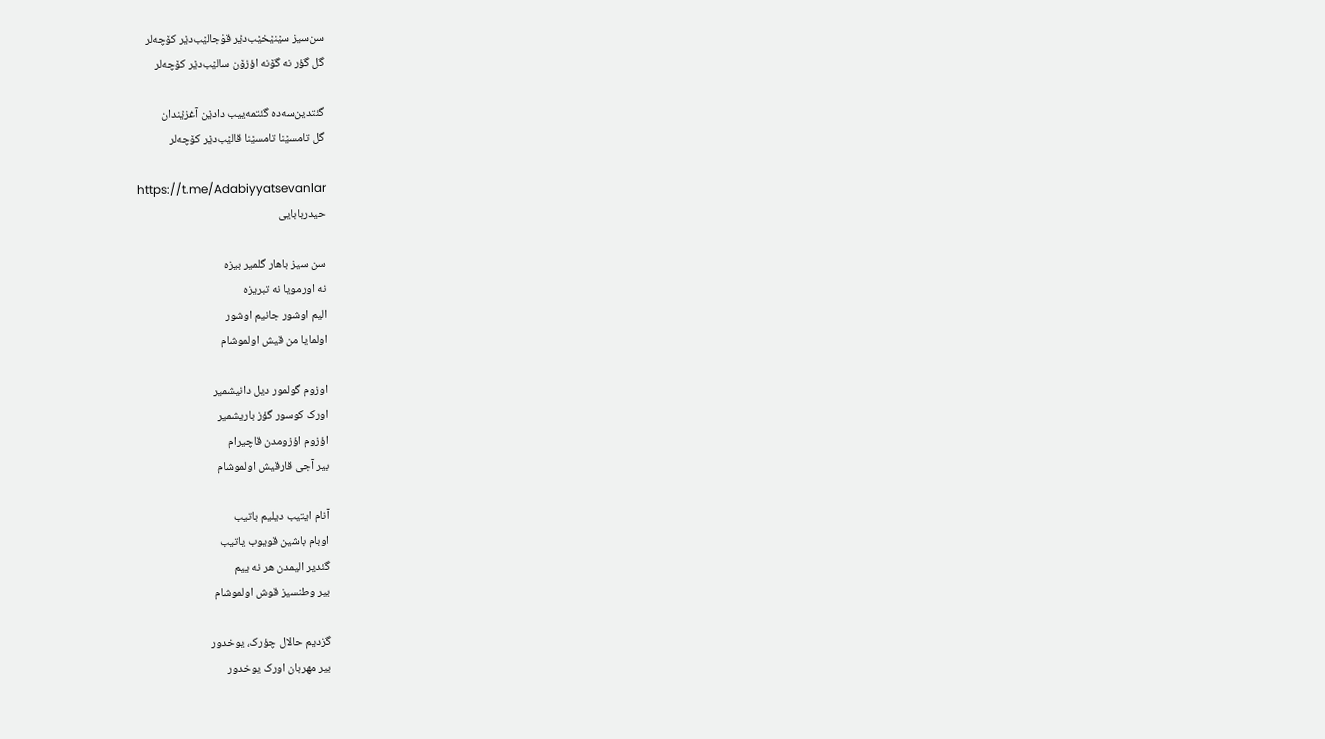سن‌سیز‌ سیٛنیٛخیٛب‌دیٛر قوْجالیٛب‌دیٛر کۆچه‌لر
گل گؤر نه گۆنه اؤزۆن سالیٛب‌دیٛر کۆچه‌لر

گئتدین‌سه‌ده گئتمه‌ییب دادیٛن آغزیٛندان
گل تامسیٛنا تامسیٛنا قالیٛب‌دیٛر کۆچه‌لر

https://t.me/Adabiyyatsevanlar
حیدربابایی

سن سیز باهار گلمیر بیزه
نه اورمویا نه تبریزه
الیم اوشور جانیم اوشور
اولمایا من قیش اولموشام

اوزوم گولمور دیل دانیشمیر
اورک کوسور گؤز باریشمیر
اؤزوم اؤزومدن قاچیرام
بیر آجی قارقیش اولموشام

آنام ایتیب دیلیم باتیب
اوبام باشین قویوب یاتیب
گئدیر الیمدن هر نه ییم
بیر وطنسیز قوش اولموشام

گزدیم حالال چؤرک، یوخدور
بیر مهربان اورک یوخدور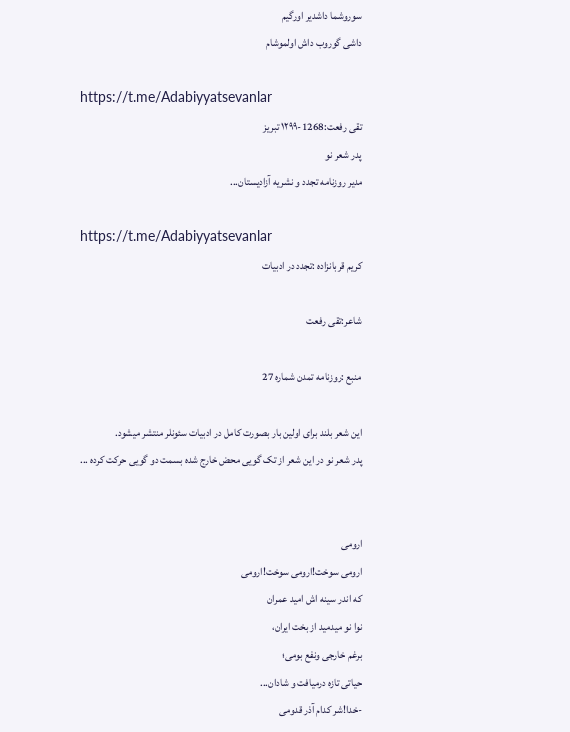سوروشما داشدیر اورگیم
داشی گوروب داش اولموشام

https://t.me/Adabiyyatsevanlar
تقی رفعت:1268-۱۲۹۹ تبریز
پدر شعر نو
مدیر روزنامه تجدد و نشریه آزادیستان...

https://t.me/Adabiyyatsevanlar
کریم قربانزاده :تجدد در ادبیات

شاعر:تقی رفعت

منبع :روزنامه تمدن شماره 27

این شعر بلند برای اولین بار بصورت کامل در ادبیات سئونلر منتشر میشود.
پدر شعر نو در این شعر از تک گویی محض خارج شده بسمت دو گویی حرکت کرده ...


ارومی
ارومی سوخت!ارومی سوخت!ارومی
که اندر سینه اش امید عمران
نوا نو میدمید از بخت ایران،
برغم خارجی ونفع بومی؛
حیاتی تازه درمیافت و شادان...
-خدا!شر کدام آذر قدومی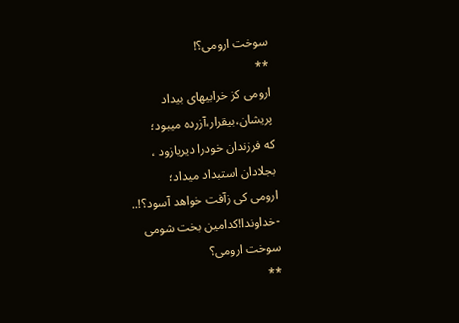سوخت ارومی؟!
**
ارومی کز خرابیهای بیداد
پریشان،بیقرار،آزرده میبود؛
که فرزندان خودرا دیریازود ،
بجلادان استبداد میداد؛
ارومی کی زآفت خواهد آسود؟!..
-خداوندا!کدامین بخت شومی
سوخت ارومی؟
**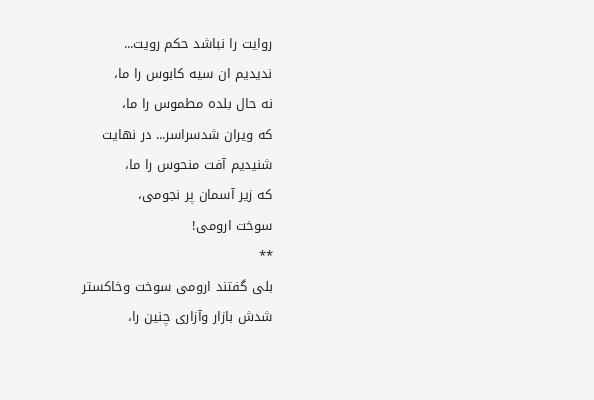روایت را نباشد حکم رویت...
ندیدیم ان سیه کابوس را ما،
نه حال بلده مطموس را ما،
که ویران شدسراسر... در نهایت
شنیدیم آفت منحوس را ما،
که زیر آسمان پر نجومی،
سوخت ارومی!
**
بلی گفتند ارومی سوخت وخاکستر
شدش بازار وآزاری چنین را،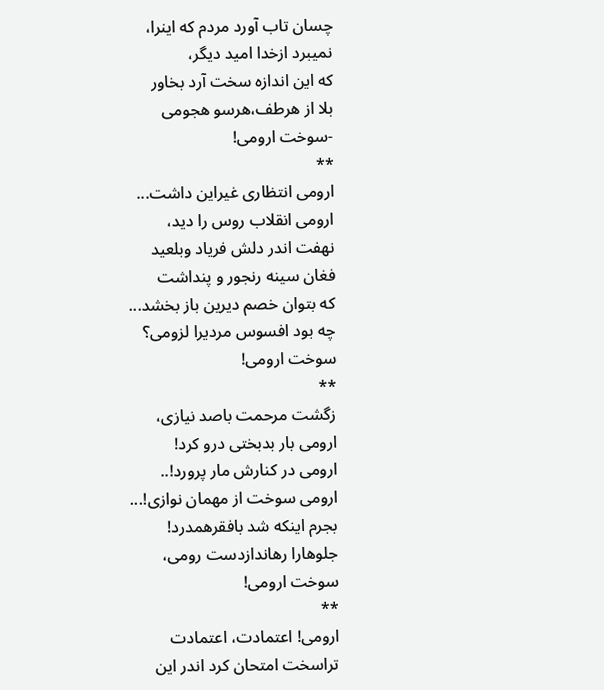چسان تاب آورد مردم که اینرا،
نمیبرد ازخدا امید دیگر،
که این اندازه سخت آرد بخاور
بلا از هرطف،هرسو هجومی
-سوخت ارومی!
**
ارومی انتظاری غیراین داشت...
ارومی انقلاب روس را دید،
نهفت اندر دلش فریاد وبلعید
فغان سینه رنجور و پنداشت
که بتوان خصم دیرین باز بخشد...
چه بود افسوس مردیرا لزومی؟
سوخت ارومی!
**
زگشت مرحمت باصد نیازی،
ارومی بار بدبختی درو کرد!
ارومی در کنارش مار پرورد!..
ارومی سوخت از مهمان نوازی!...
بجرم اینکه شد بافقرهمدرد!
جلوهارا رهاندازدست رومی،
سوخت ارومی!
**
ارومی! اعتمادت، اعتمادت
تراسخت امتحان کرد اندر این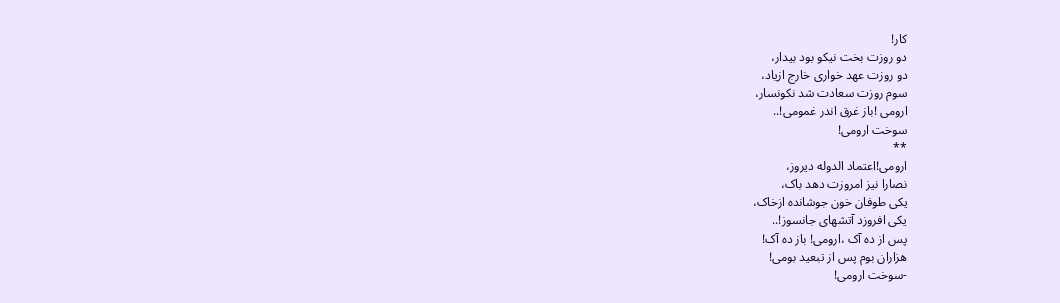کار!
دو روزت بخت نیکو بود بیدار،
دو روزت عهد خواری خارج ازیاد،
سوم روزت سعادت شد نکونسار،
ارومی !باز غرق اندر غمومی!..
سوخت ارومی!
**
ارومی!اعتماد الدوله دیروز،
نصارا نیز امروزت دهد باک،
یکی طوفان خون جوشانده ازخاک،
یکی افروزد آتشهای جانسوز!..
پس از ده آک ،ارومی! باز ده آک!
هزاران بوم پس از تبعید بومی!
-سوخت ارومی!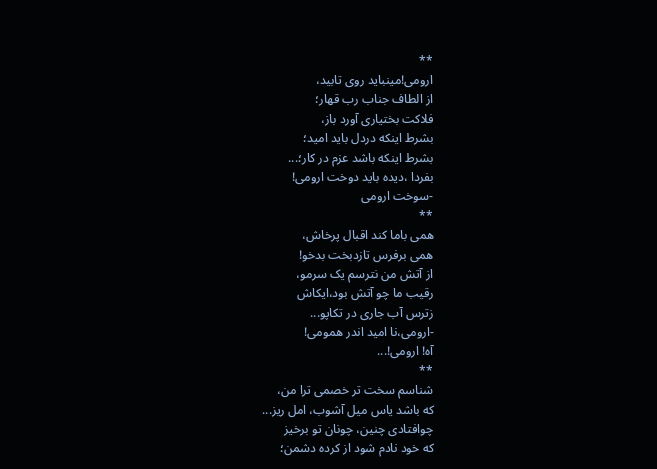**
ارومی!مینباید روی تابید،
از الطاف جناب رب قهار؛
فلاکت بختیاری آورد باز،
بشرط اینکه دردل باید امید؛
بشرط اینکه باشد عزم در کار؛...
بفردا ،دیده باید دوخت ارومی!
-سوخت ارومی
**
همی باما کند اقبال پرخاش،
همی برفرس تازدبخت بدخو!
از آتش من نترسم یک سرمو،
رقیب ما چو آتش بود،ایکاش
زترس آب جاری در تکاپو...
-ارومی،نا امید اندر همومی!
آه! ارومی!...
**
شناسم سخت تر خصمی ترا من،
که باشد یاس میل آشوب، امل ریز...
چوافتادی چنین، چونان تو برخیز
که خود نادم شود از کرده دشمن؛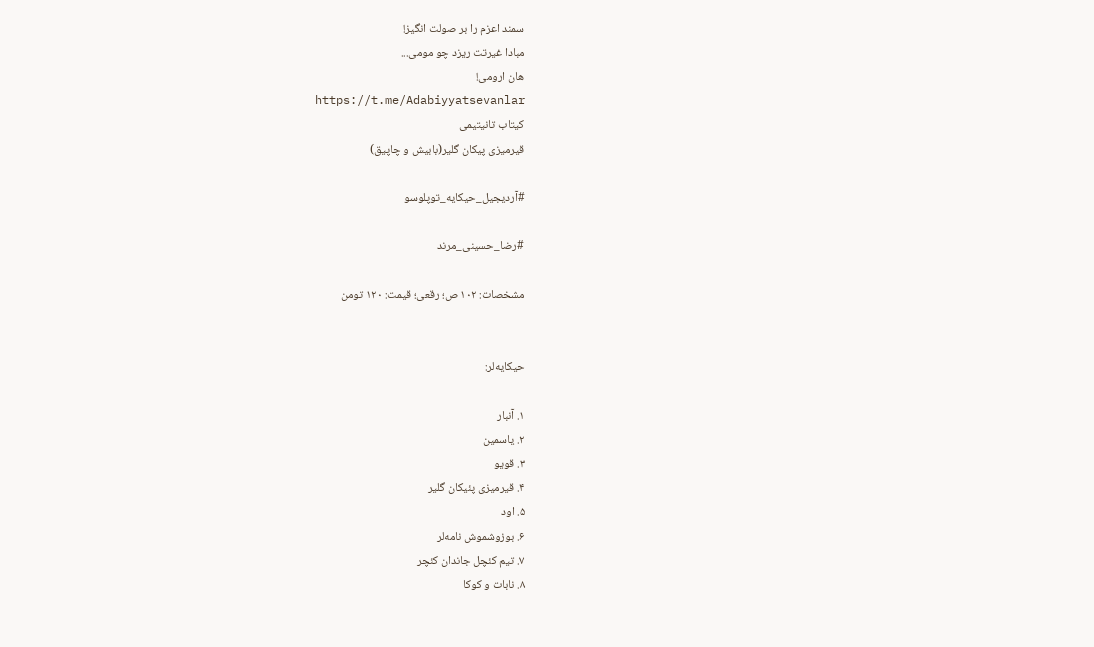سمند اعزم را بر صولت انگیز!
مبادا غیرتت ریزد چو مومی...
هان ارومی!
https://t.me/Adabiyyatsevanlar
کیتاب تانیتیمی
قیرمیزی پیکان گلیر(بابیش و چاپیق)

#آردیجیل_حیکایه_توپلوسو

#رضا_حسینی_مرند

مشخصات: ۱۰۲ ص؛ رقعی؛ قیمت: ۱۲۰ تومن


حیکایه‌لر:

۱. آنبار
۲. یاسمین
۳. قویو
۴. قیرمیزی پئیکان گلیر
۵. اود
۶. بوزوشموش نامه‌لر
۷. تیم کئچل جاندان کئچر
۸. نابات و کوکا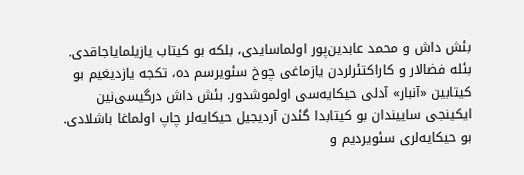بئش داش و محمد عابدین‌پور اولماسایدی، بلکه بو کیتاب یازیلمایاجاقدی. بئله فضالار و کاراکتئرلردن یازماغی چوخ سئویرسم ده، تکجه یازدیغیم بو کیتابین «آنبار» آدلی حیکایه‌سی اولموشدور. بئش داش درگیسی‌نین ایکینجی ساییندان بو کیتابدا گئدن آردیجیل حیکایه‌لر چاپ اولماغا باشلادی. بو حیکایه‌لری سئویردیم و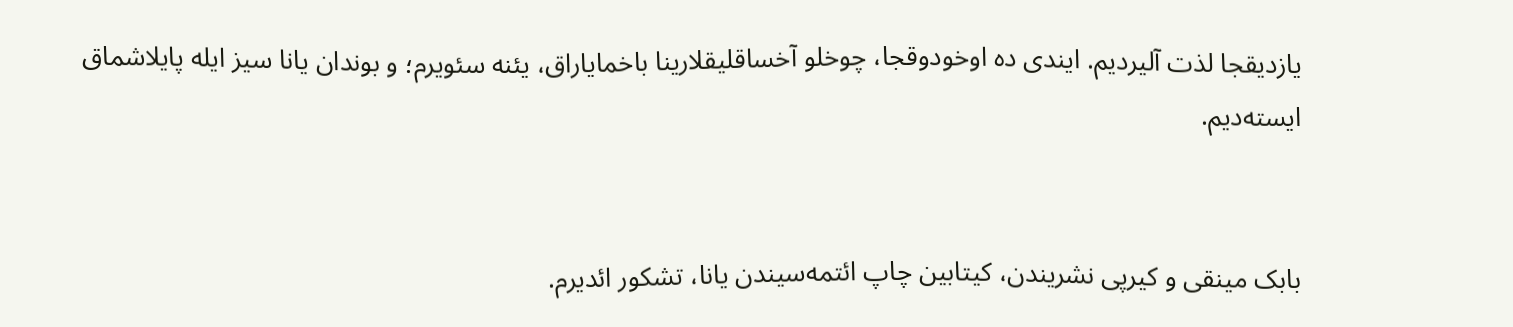یازدیقجا لذت آلیردیم. ایندی ده اوخودوقجا، چوخلو آخساقلیقلارینا باخمایاراق، یئنه سئویرم؛ و بوندان یانا سیز ایله پایلاشماق ایسته‌دیم.


بابک مینقی و کیرپی نشریندن، کیتابین چاپ ائتمه‌سیندن یانا، تشکور ائدیرم.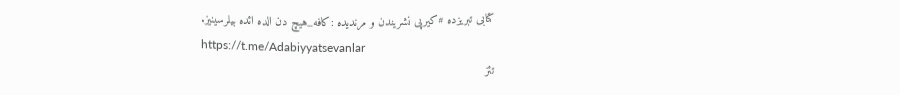کتابی تبریزده #کیرپی نشریندن و مرندیده :کافه_هیچ دن الده ائده بیلرسینیز.
https://t.me/Adabiyyatsevanlar
تئز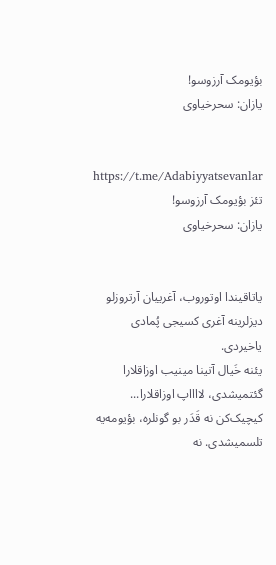بؤیومک آرزوسو!
یازان: سحرخیاوی


https://t.me/Adabiyyatsevanlar
تئز بؤیومک آرزوسو!
یازان: سحرخیاوی


یاتاقیندا اوتوروب، آغرییان آرتروزلو دیزلرینه آغری کسیجی پُمادی یاخیردی.
یئنه خَیال آتینا مینیب اوزاقلارا گئتمیشدی، لااااپ اوزاقلارا...
کیچیک‌کن نه قَدَر بو گونلره، بؤیومه‌یه تلسمیشدی. نه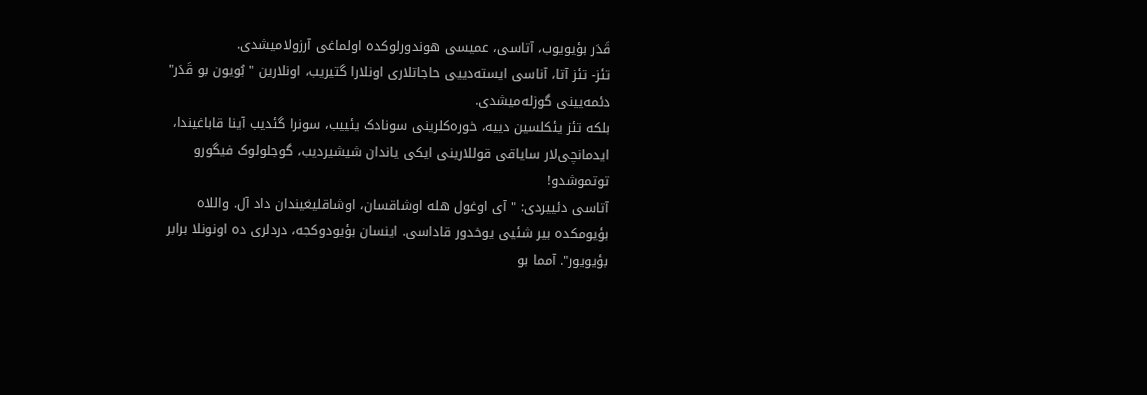قَدَر بؤیویوب، آتاسی، عمیسی هوندورلوکده اولماغی آرزولامیشدی.
تئز- تئز آتا، آناسی ایسته‌دییی حاجاتلاری اونلارا گتیریب، اونلارین " بُویون بو قَدَر" دئمه‌یینی گوزله‌میشدی.
بلکه تئز یئکلسین دییه، خوره‌کلرینی سونادک یئییب، سونرا گئدیب آینا قاباغیندا، ایدمانچی‌لار سایاقی قوللارینی ایکی یاندان شیشیردیب، گوجلولوک فیگورو توتموشدو!
آتاسی دئییردی: " آی اوغول هله اوشاقسان، اوشاقلیغیندان داد آل. واللاه بؤیومکده بیر شئیی یوخدور قاداسی. اینسان بؤیودوکجه، دردلری ده اونونلا برابر بؤیویور". آمما بو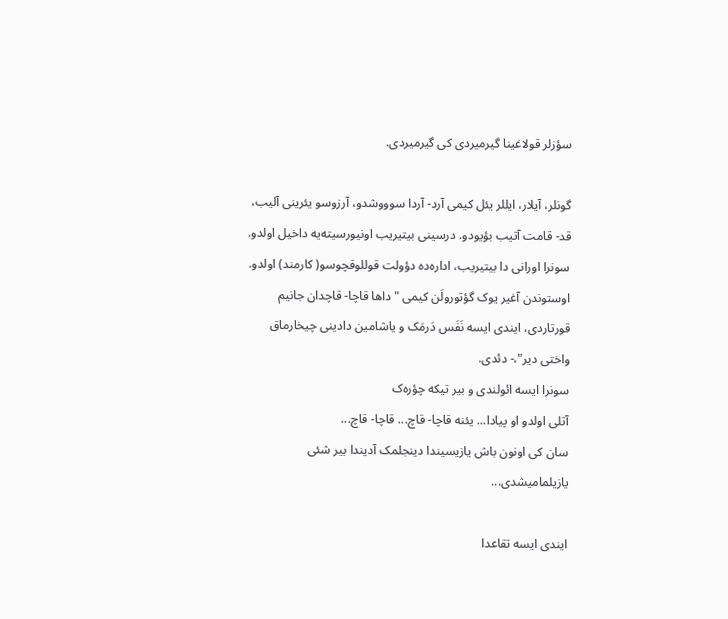سؤزلر قولاغینا گیرمیردی کی گیرمیردی.

گونلر، آیلار، ایللر یئل کیمی آرد- آردا سوووشدو، آرزوسو یئرینی آلیب، قد- قامت آتیب بؤیودو. درسینی بیتیریب اونیورسیته‌یه داخیل اولدو. سونرا اورانی دا بیتیریب، اداره‌ده دؤولت قوللوقچوسو( کارمند) اولدو. اوستوندن آغیر یوک گؤتورولَن کیمی " داها قاچا- قاچدان جانیم قورتاردی، ایندی ایسه نَفَس دَرمَک و یاشامین دادینی چیخارماق واختی دیر"،- دئدی.
سونرا ایسه ائولندی و بیر تیکه چؤره‌ک
آتلی اولدو او پیادا... یئنه قاچا- قاچ... قاچا- قاچ...
سان کی اونون باش یازیسیندا دینجلمک آدیندا بیر شئی یازیلمامیشدی...

ایندی ایسه تقاعدا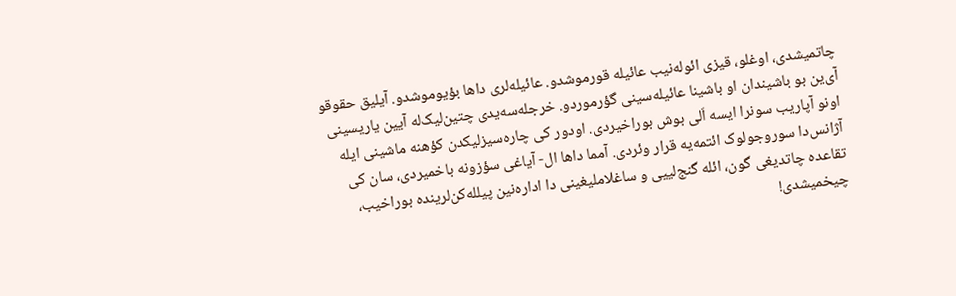چاتمیشدی، اوغلو، قیزی ائوله‌نیب عائیله قورموشدو. عائیله‌لری داها بؤیوموشدو. آیلیق حقوقو آی‌ین بو باشیندان او باشینا عائیله‌سینی گؤرموردو. خرجله‌سه‌یدی چتین‌لیک‌له آیین یاریسینی اونو آپاریب سونرا ایسه اَلی بوش بوراخیردی. اودور کی چاره‌سیزلیکدن کؤهنه ماشینی‌ ایله آژانس‌دا سوروجولوک ائتمه‌یه قرار وئردی. آمما داها ال- آیاغی سؤزونه باخمیردی، سان کی تقاعده چاتدیغی گون، ائله گنج‌لییی و ساغلاملیغینی دا اداره‌‌نین پیلله‌‌کن‌لرینده بوراخیب، چیخمیشدی!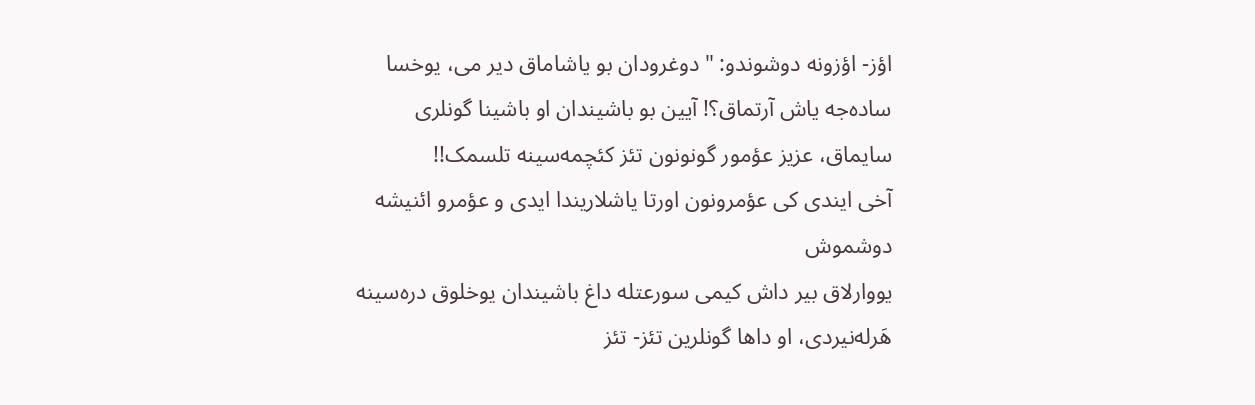اؤز- اؤزونه دوشوندو: " دوغرودان بو یاشاماق دیر می، یوخسا ساده‌جه یاش آرتماق؟! آیین بو باشیندان او باشینا گونلری سایماق، عزیز عؤمور گونونون تئز کئچمه‌سینه تلسمک!!
آخی ایندی کی عؤمرونون اورتا یاشلاریندا ایدی و عؤمرو ائنیشه دوشموش
یووارلاق بیر داش کیمی سورعتله داغ باشیندان یوخلوق دره‌سینه هَرله‌نیردی، او داها گونلرین تئز- تئز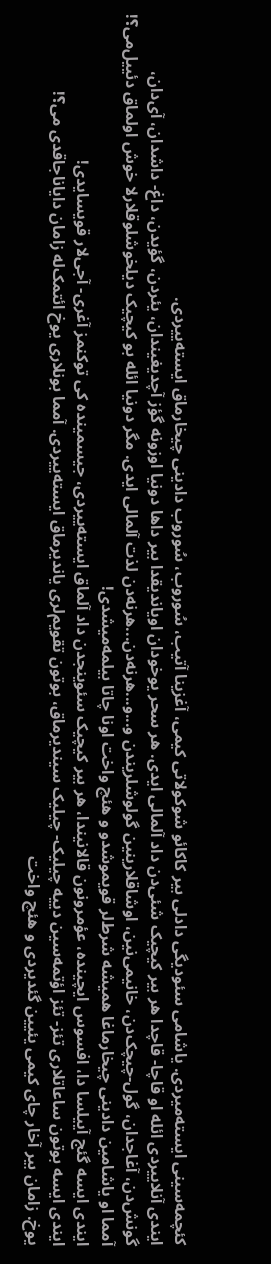کئچمه‌سینی ایسته‌میردی. یاشامی سئودیگی دادلی بیر کاکائو شوکولاتی کیمی، آغزینا آتیب، سُوروب، سُوروب دادینی چیخارماق ایسته‌ییردی.
ایندی آنلا‌ییردی ائله او قاچا- قاچدا هر بیر کیچیک شئی‌دن داد آلمالی ایدی. هر سحر یوخودان اویاندیقدا بیر داها دونیا اوزونه گؤز آچدیغیندان، یئردن، گؤیدن، داغ- داشدان، آی‌دان، گونش‌دن، آغاجدان، گول‌-چیچک‌دن، خانیمی‌نین، اوشاقلارینین گولوشلریندن و...و...هرنه‌دن...هرنه‌دن لذت آلمالی ایدی. مگر دونیا ائله بو کیچیک دیلخوشلوقلارلا خوش اولماق دئییل‌می؟!
آمما او یاشامین دادینی چیخارماغا همیشه شرط‌لر قویموشدو و هئچ واخت اونا چاتا بیلمه‌میشدی!
ایندی ایسه گئج آییلسا دا، افسوس ایچینده، عؤمرونون قالانیندا، هر بیر کیچیک سئوینجدن داد آلماق ایسته‌ییردی، جیسمینده کی توکنمز آغری- آجی‌لار قویسایدی!
ایندی ایسه بوتون ساعاتلاری تئز- تئز اؤتمه‌سین دییه چیلیک- چیلیک سیندیرماق، بوتون تقویم‌لری یاندیرماق ایسته‌ییردی. آمما بونلاری یوخ ائتمک‌له زامان دایاناجاقدی می؟!
یوخ. زامان بیر آخار چای کیمی یئیین گئدیردی و هئچ واخت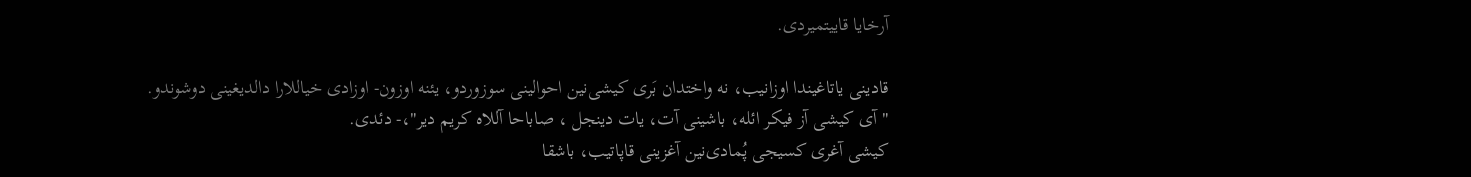آرخایا قاییتمیردی.

قادینی یاتاغیندا اوزانیب، نه واختدان بَری کیشی‌نین احوالینی سوزوردو، یئنه اوزون- اوزادی خیاللارا دالدیغینی دوشوندو.
" آی کیشی آز فیکر ائله، باشینی آت، یات دینجل ، صاباحا آللاه کریم دیر"،- دئدی.
کیشی آغری کسیجی پُمادی‌نین آغزینی قاپاتیب، باشقا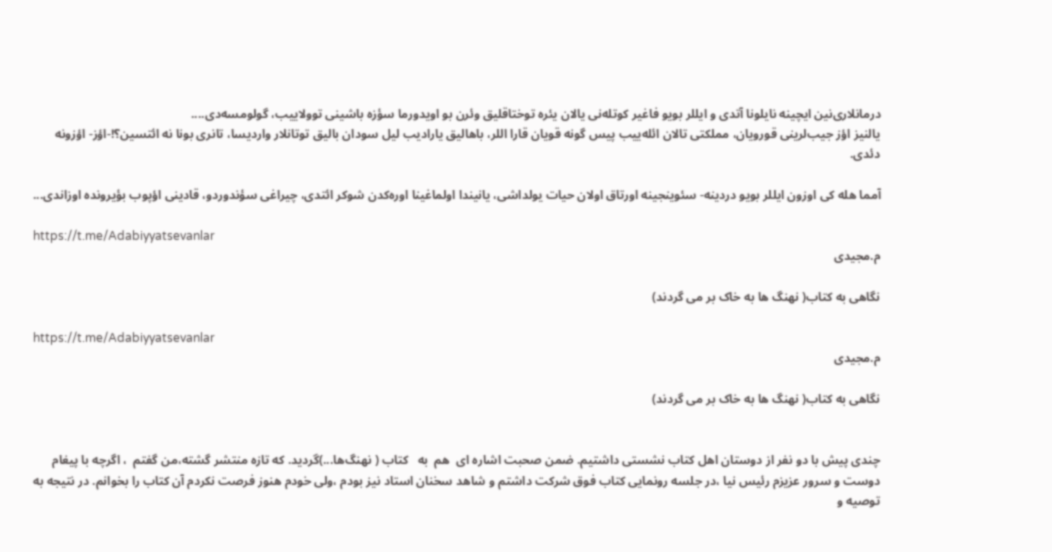درمانلاری‌نین ایچینه نایلونا آتدی و ایللر بویو فاغیر کوتله‌نی یالان یئره توختاقلیق وئرن بو اویدورما سؤزه باشینی توولاییب، گولومسه‌دی....
یالنیز اؤز جیب‌لرینی قورویان، مملکتی تالان ائله‌ییب پیس گونه قویان قارا اللر، باهالیق یارادیب لیل سودان بالیق توتانلار واردیسا، تانری بونا نه ائتسین؟!-اؤز- اؤزونه دئدی.

آمما هله کی اوزون ایللر بویو دردینه- سئوینجینه اورتاق اولان حیات یولداشی، یانیندا اولماغینا اوره‌کدن شوکر ائتدی، چیراغی سؤندوردو، قادینی‌ اؤپوب بؤیرونده اوزاندی...

https://t.me/Adabiyyatsevanlar
م.مجیدی

نگاهی به کتاب( نهنگ ها به خاک بر می گردند)

https://t.me/Adabiyyatsevanlar
م.مجیدی

نگاهی به کتاب( نهنگ ها به خاک بر می گردند)


چندی پیش با دو نفر از دوستان اهل کتاب نشستی داشتیم. ضمن صحبت اشاره‌ ای  هم  به   کتاب ( نهنگ‌ها...)گردید. که تازه منتشر گشته،من گفتم  ، اگرچه با پیغام دوست و سرور عزیزم رئیس نیا ،در جلسه رونمایی کتاب فوق شرکت داشتم و شاهد سخنان استاد نیز بودم ،ولی خودم هنوز فرصت نکردم آن کتاب را بخوانم. در نتیجه به توصیه و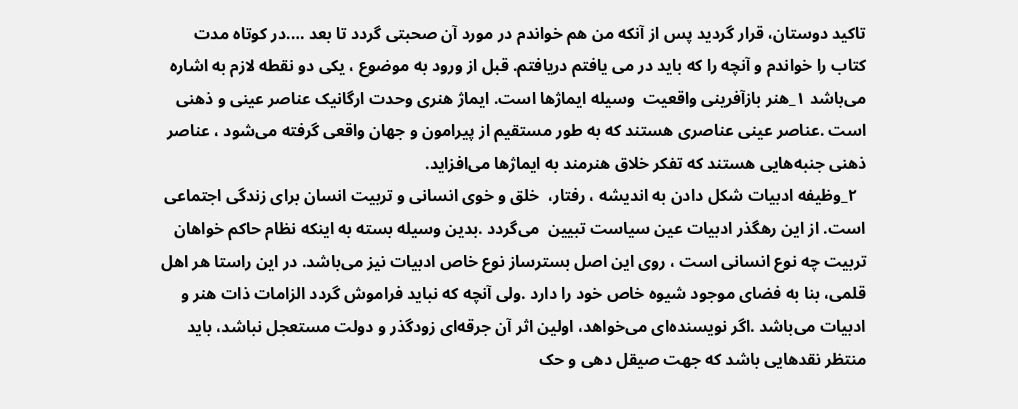تاکید دوستان، قرار گردید پس از آنکه من هم خواندم در مورد آن صحبتی گردد تا بعد ….در کوتاه مدت  کتاب را خواندم و آنچه را که باید در می‌ یافتم دریافتم. قبل از ورود به موضوع ، یکی دو نقطه لازم به اشاره می‌باشد ۱_هنر بازآفرینی واقعیت  وسیله ایماژها است. ایماژ هنری وحدت ارگانیک عناصر عینی و ذهنی است .عناصر عینی عناصری هستند که به طور مستقیم از پیرامون و جهان واقعی گرفته می‌شود ، عناصر ذهنی جنبه‌هایی هستند که تفکر خلاق هنرمند به ایماژها می‌افزاید.
  ۲_وظیفه ادبیات شکل دادن به اندیشه ، رفتار،  خلق و خوی انسانی و تربیت انسان برای زندگی اجتماعی است. از این رهگذر ادبیات عین سیاست تبیین  می‌گردد .بدین وسیله بسته به اینکه نظام حاکم خواهان تربیت چه نوع انسانی است ، روی این اصل بسترساز نوع خاص ادبیات نیز می‌باشد. در این راستا هر اهل قلمی، بنا به فضای موجود شیوه خاص خود را دارد .ولی آنچه که نباید فراموش گردد الزامات ذات هنر و ادبیات می‌باشد .اگر نویسنده‌ای می‌خواهد، اولین اثر آن جرقه‌ای زودگذر و دولت مستعجل نباشد، باید منتظر نقدهایی باشد که جهت صیقل دهی و حک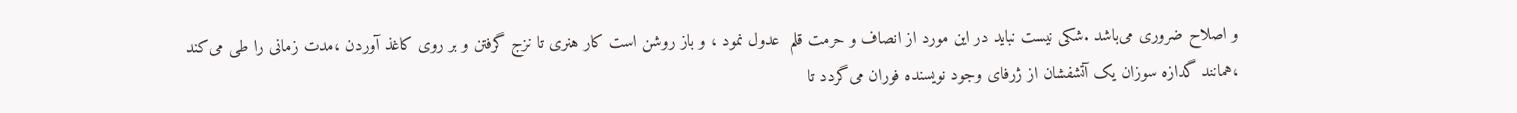و اصلاح ضروری می‌باشد .شکی نیست نباید در این مورد از انصاف و حرمت قلم  عدول نمود ، و باز روشن است کار هنری تا نزج گرفتن و بر روی کاغذ آوردن ،مدت زمانی را طی می‌کند ،همانند گدازه سوزان یک آتشفشان از ژرفای وجود نویسنده فوران می‌گردد تا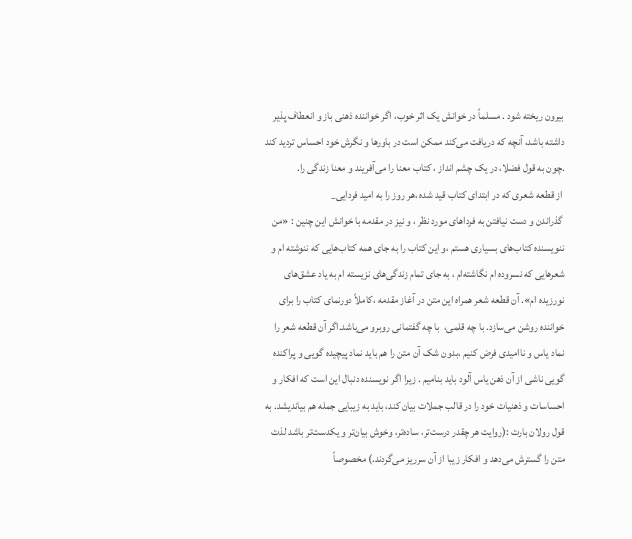بیرون ریخته شود . مسلماً در خوانش یک اثر خوب، اگر خواننده ذهنی باز و انعطاف پذیر داشته باشد، آنچه که دریافت می‌کند ممکن است در باورها و نگرش خود احساس تردید کند .چون به قول فضلا، در یک چشم انداز ، کتاب معنا را می‌آفریند و معنا زندگی را.
 از قطعه شعری که در ابتدای کتاب قید شده ،هر روز را به امید فردایی_
 گذراندن و دست نیافتن به فرداهای مورد نظر ، و نیز در مقدمه با خوانش این چنین : «من ننویسنده کتاب‌های بسیاری هستم ،و این کتاب را به جای همه کتاب‌هایی که ننوشته ام و شعرهایی که نسروده ام نگاشته‌ام ، به جای تمام زندگی‌های نزیسته ام به یاد عشق‌های نورزیده ام». آن قطعه شعر همراه این متن در آغاز مقدمه ،کاملاً دورنمای کتاب را برای خواننده روشن می‌سازد. با چه قلمی،  با چه گفتمانی روبرو می‌باشد.اگر آن قطعه شعر را نماد یاس و ناامیدی فرض کنیم ،بدون شک آن متن را هم باید نماد پیچیده گویی و پراکنده گویی ناشی از آن ذهن یاس آلود باید بنامیم . زیرا اگر نویسنده دنبال این است که افکار و احساسات و ذهنیات خود را در قالب جملات بیان کند، باید به زیبایی جمله هم بیاندیشد. به قول رولان بارت :(روایت هر چقدر درست‌تر، ساده‌تر، وخوش بیان‌تر و یکدست‌تر باشد لذت متن را گسترش می‌دهد و افکار زیبا از آن سرریز می‌گردند.) مخصوصاً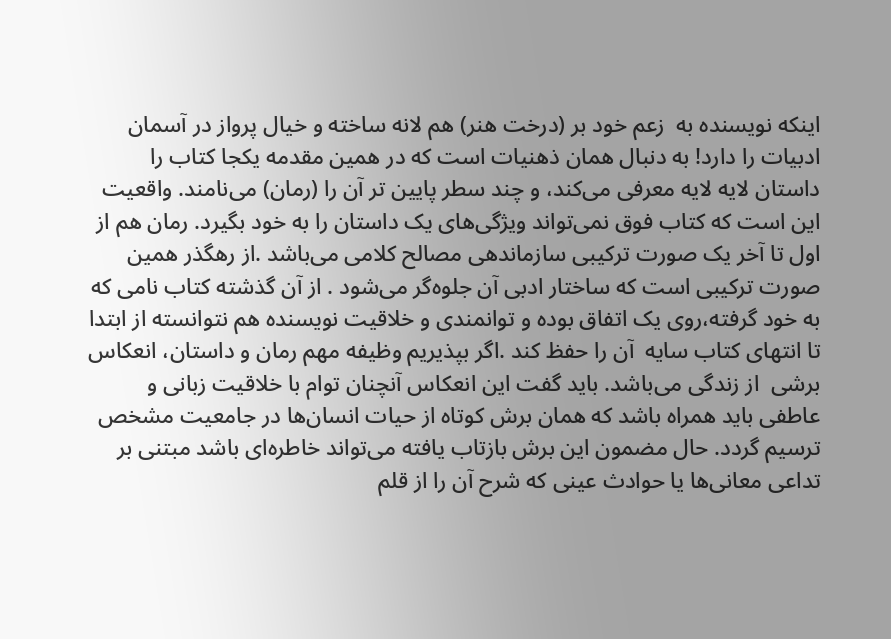اینکه نویسنده به  زعم خود بر (درخت هنر) هم لانه ساخته و خیال پرواز در آسمان ادبیات را دارد! به دنبال همان ذهنیات است که در همین مقدمه یکجا کتاب را  داستان لایه لایه معرفی می‌کند، و چند سطر پایین تر آن را (رمان) می‌نامند. واقعیت این است که کتاب فوق نمی‌تواند ویژگی‌های یک داستان را به خود بگیرد. رمان هم از اول تا آخر یک صورت ترکیبی سازماندهی مصالح کلامی می‌باشد .از رهگذر همین صورت ترکیبی است که ساختار ادبی آن جلوه‌گر می‌شود . از آن گذشته کتاب نامی که به خود گرفته،روی یک اتفاق بوده و توانمندی و خلاقیت نویسنده هم نتوانسته از ابتدا تا انتهای کتاب سایه  آن را حفظ کند .اگر بپذیریم وظیفه مهم رمان و داستان، انعکاس برشی  از زندگی می‌باشد. باید گفت این انعکاس آنچنان توام با خلاقیت زبانی و عاطفی باید همراه باشد که همان برش کوتاه از حیات انسان‌ها در جامعیت مشخص ترسیم گردد. حال مضمون این برش بازتاب یافته می‌تواند خاطره‌ای باشد مبتنی بر تداعی معانی‌ها یا حوادث عینی که شرح آن را از قلم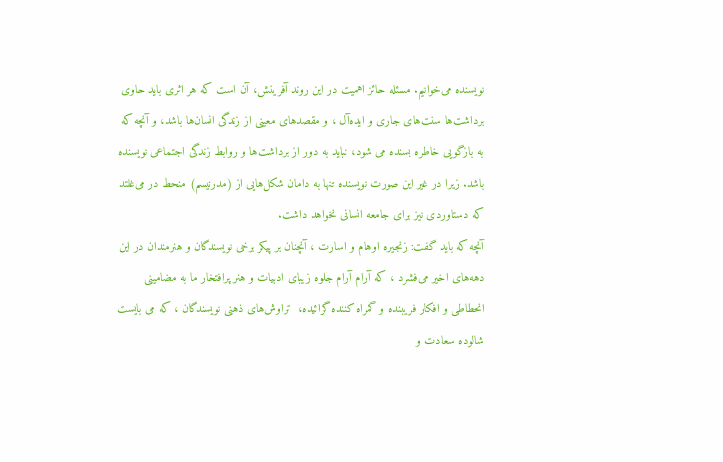نویسنده می‌خوانیم. مسئله حائز اهمیت در این روند آفرینش، آن است که هر اثری باید حاوی برداشت‌ها سنت‌های جاری و ایده‌آل ، و مقصدهای معینی از زندگی انسان‌ها باشد، و آنچه که به بازگویی خاطره بسنده می شود، نباید به دور از برداشت‌ها و روابط زندگی اجتماعی نویسنده باشد. زیرا در غیر این صورت نویسنده تنها به دامان شکل‌هایی از (مدرنیسم) منحط در می‌غلتد که دستاوردی نیز برای جامعه انسانی نخواهد داشت.
آنچه که باید گفت: زنجیره اوهام و اسارت ، آنچنان بر پیکر برخی نویسندگان و هنرمندان در این دهه‌های اخیر می‌فشرد ، که آرام آرام جلوه زیبای ادبیات و هنر پرافتخار ما به مضامینی  انحطاطی و افکار فریبنده و گمراه کننده گرائیده،  تراوش‌های ذهنی نویسندگان ، که می بایست شالوده سعادت و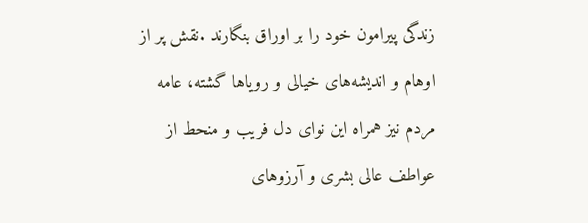زندگی پیرامون خود را بر اوراق بنگارند .نقش پر از اوهام و اندیشه‌های خیالی و رویاها گشته، عامه مردم نیز همراه این نوای دل فریب و منحط از عواطف عالی بشری و آرزوهای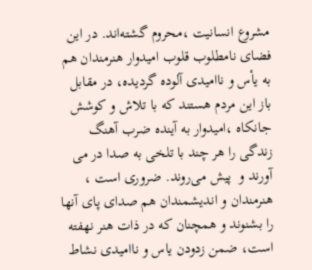مشروع انسانیت ،محروم گشته‌اند. در این فضای نامطلوب قلوب امیدوار هنرمندان هم به یأس و ناامیدی آلوده گردیده، در مقابل باز این مردم هستند که با تلاش و کوشش جانکاه ،امیدوار به آینده ضرب آهنگ زندگی را هر چند با تلخی به صدا در می آورند و  پیش می‌روند. ضروری است ، هنرمندان و اندیشمندان هم صدای پای آنها را بشنوند و همچنان که در ذات هنر نهفته است، ضمن زدودن یاس و ناامیدی نشاط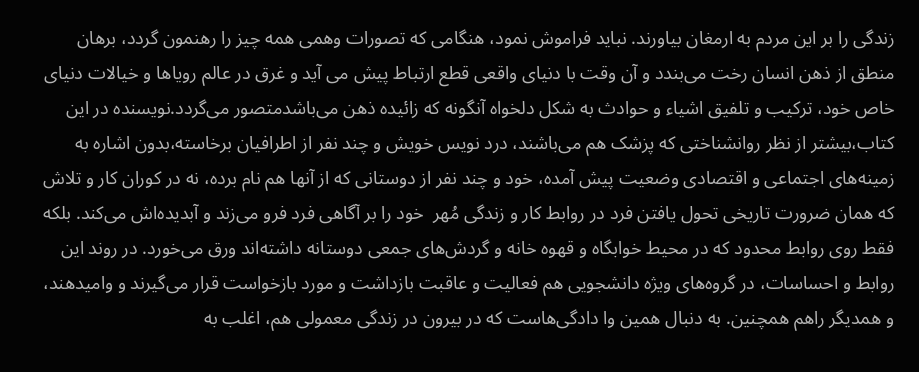زندگی را بر این مردم به ارمغان بیاورند. نباید فراموش نمود، هنگامی که تصورات وهمی همه چیز را رهنمون گردد، برهان  منطق از ذهن انسان رخت می‌بندد و آن وقت با دنیای واقعی قطع ارتباط پیش می آید و غرق در عالم رویاها و خیالات دنیای خاص خود، ترکیب و تلفیق اشیاء و حوادث به شکل دلخواه آنگونه که زائیده ذهن می‌باشدمتصور می‌گردد.نویسنده در این کتاب،بیشتر از نظر روانشناختی که پزشک هم می‌باشند، درد نویس خویش و چند نفر از اطرافیان برخاسته،بدون اشاره به زمینه‌های اجتماعی و اقتصادی وضعیت پیش آمده، خود و چند نفر از دوستانی که از آنها هم نام برده، نه در کوران کار و تلاش که همان ضرورت تاریخی تحول یافتن فرد در روابط کار و زندگی مُهر  خود را بر آگاهی فرد فرو می‌زند و آبدیده‌اش می‌کند. بلکه فقط روی روابط محدود که در محیط خوابگاه و قهوه خانه و گردش‌های جمعی دوستانه داشته‌اند ورق می‌خورد. در روند این روابط و احساسات، در گروه‌های ویژه دانشجویی هم فعالیت و عاقبت بازداشت و مورد بازخواست قرار می‌گیرند و وامیدهند، و همدیگر راهم همچنین. به دنبال همین وا دادگی‌هاست که در بیرون در زندگی معمولی هم، اغلب به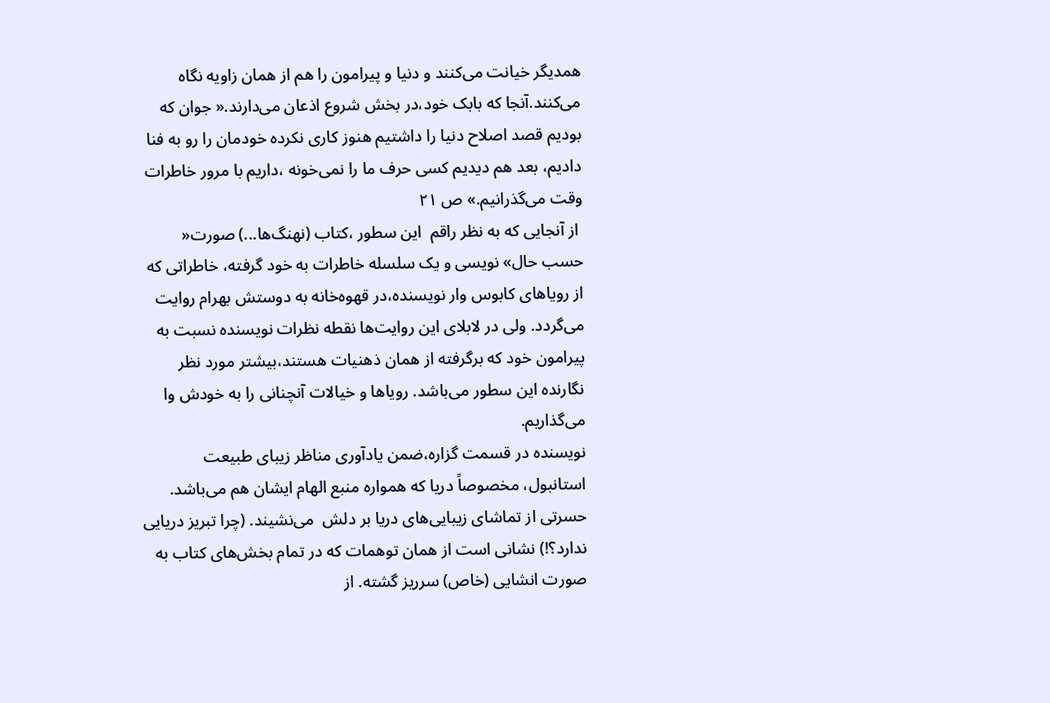همدیگر خیانت می‌کنند و دنیا و پیرامون را هم از همان زاویه نگاه می‌کنند.آنجا که بابک خود،در بخش شروع اذعان می‌دارند.« جوان که بودیم قصد اصلاح دنیا را داشتیم هنوز کاری نکرده خودمان را رو به فنا دادیم، بعد هم دیدیم کسی حرف ما را نمی‌خونه ،داریم با مرور خاطرات وقت می‌گذرانیم.» ص ۲۱
 از آنجایی که به نظر راقم  این سطور ،کتاب (نهنگ‌ها...) صورت« حسب حال» نویسی و یک سلسله خاطرات به خود گرفته، خاطراتی که از رویاهای کابوس وار نویسنده،در قهوه‌خانه‌‌ به دوستش بهرام روایت می‌گردد. ولی در لابلای این روایت‌ها نقطه نظرات نویسنده نسبت به پیرامون خود که برگرفته از همان ذهنیات هستند،بیشتر مورد نظر نگارنده این سطور می‌باشد. رویاها و خیالات آنچنانی را به خودش وا می‌گذاریم.
نویسنده در قسمت گزاره،ضمن یادآوری مناظر زیبای طبیعت استانبول، مخصوصاً دریا که همواره منبع الهام ایشان هم می‌باشد. حسرتی از تماشای زیبایی‌های دریا بر دلش  می‌نشیند. (چرا تبریز دریایی ندارد؟!) نشانی است از همان توهمات که در تمام بخش‌های کتاب به صورت انشایی (خاص) سرریز گشته. از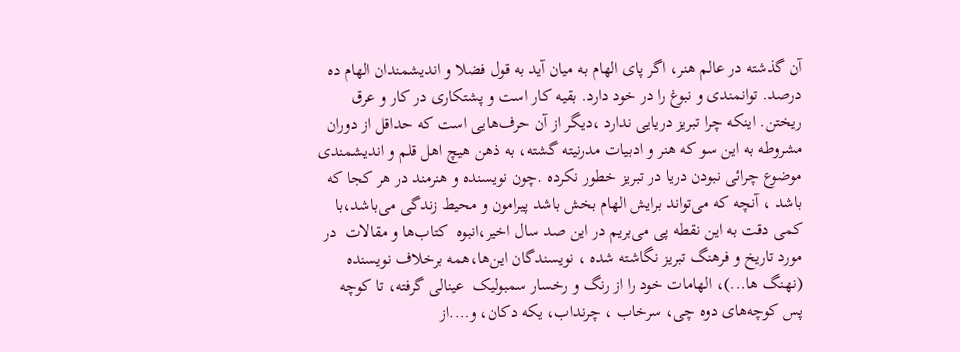آن گذشته در عالم هنر، اگر پای الهام به میان آید به قول فضلا و اندیشمندان الهام ده  درصد. توانمندی و نبوغ را در خود دارد. بقیه کار است و پشتکاری در کار و عرق ریختن. اینکه چرا تبریز دریایی ندارد ،دیگر از آن حرف‌هایی است که حداقل از دوران مشروطه به این سو که هنر و ادبیات مدرنیته گشته، به ذهن هیچ اهل قلم و اندیشمندی موضوع چرائی نبودن دریا در تبریز خطور نکرده .چون نویسنده و هنرمند در هر کجا که باشد ، آنچه که می‌تواند برایش الهام بخش باشد پیرامون و محیط زندگی می‌باشد،با کمی دقت به این نقطه پی می‌بریم در این صد سال اخیر،انبوه  کتاب‌ها و مقالات  در مورد تاریخ و فرهنگ تبریز نگاشته شده ، نویسندگان این‌ها،همه برخلاف نویسنده (نهنگ ها...)، الهامات خود را از رنگ و رخسار سمبولیک  عینالی گرفته، تا کوچه پس کوچه‌های دوه چی، سرخاب ، چرنداب، یکه دکان، و….از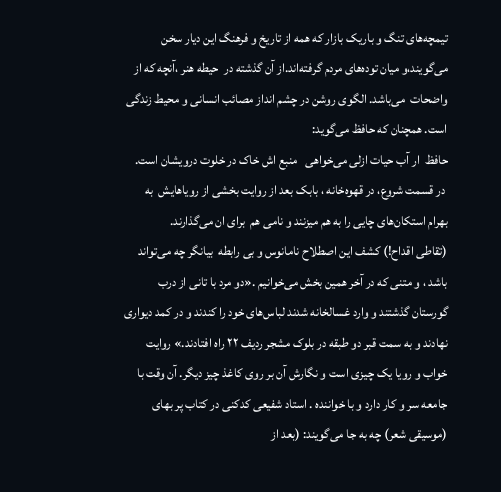تیمچه‌های تنگ و باریک بازار که همه از تاریخ و فرهنگ این دیار سخن می‌گویند،و میان توده‌های مردم گرفته‌اند.از آن گذشته در  حیطه هنر ،آنچه که از واضحات  می‌باشد. الگوی روشن در چشم انداز مصائب انسانی و محیط زندگی است. همچنان که حافظ می‌گوید:
حافظ  ار آب حیات ازلی می‌خواهی   منبع اش خاک در خلوت درویشان است.
 در قسمت شروع، در قهوه‌خانه ، بابک بعد از روایت بخشی از رویاهایش  به بهرام استکان‌های چایی را به هم میزنند و نامی هم  برای ان می‌گذارند.
(تقاطی اقداح!) کشف این اصطلاح نامانوس و بی‌ رابطه  بیانگر چه می‌تواند باشد ، و متنی که در آخر همین بخش می‌خوانیم .«دو مرد با تانی از درب گورستان گذشتند و وارد غسالخانه شدند لباس‌های خود را کندند و در کمد دیواری نهادند و به سمت قبر دو طبقه در بلوک مشجر ردیف ۲۲ راه افتادند.» روایت خواب و رویا یک چیزی است و نگارش آن بر روی کاغذ چیز دیگر. آن وقت با جامعه سر و کار دارد و با خواننده . استاد شفیعی کدکنی در کتاب پر بهای (موسیقی شعر) چه به جا می‌گویند: (بعد از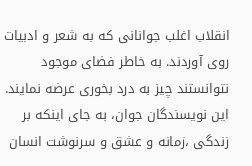انقلاب اغلب جوانانی که به شعر و ادبیات روی آوردند. به خاطر فضای موجود نتوانستند چیز به درد بخوری عرضه نمایند. این نویسندگان جوان، به جای اینکه بر زندگی ،زمانه و عشق و سرنوشت انسان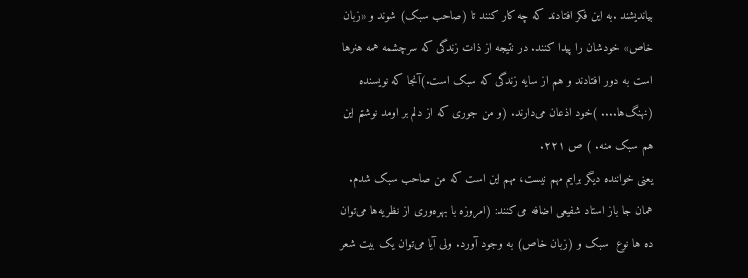بیاندیشند .به این فکر افتادند که چه کار کنند تا (صاحب سبک) شوند و «زبان خاص» خودشان را پیدا کنند. در نتیجه از ذات زندگی که سرچشمه همه هنرها است به دور افتادند و هم از سایه زندگی که سبک است.)آنجا که نویسنده (نهنگ‌ها.... )خود اذعان می‌دارند. (و من جوری که از دلم بر اومد نوشتم این هم سبک منه. ) ص ۲۲۱.
یعنی خواننده دیگر برایم مهم نیست، مهم این است که من صاحب سبک شدم. همان جا باز استاد شفیعی اضافه می‌کنند: (امروزه با بهره‌وری از نظریه‌ها می‌توان ده ها نوع  سبک و (زبان خاص) به وجود آورد. ولی آیا می‌توان یک بیت شعر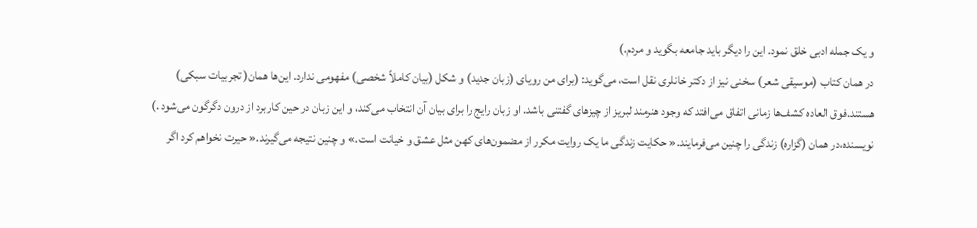و یک جمله ادبی خلق نمود. این را دیگر باید جامعه بگوید و مردم.)
در همان کتاب (موسیقی شعر) سخنی نیز از دکتر خانلری نقل است، می‌گوید: (برای من رویای (زبان جدید) و شکل (بیان کاملاً شخصی) مفهومی ندارد. این‌ها همان( تجربیات سبکی) هستند.فوق العاده کشف‌ها زمانی اتفاق می‌افتد که وجود هنرمند لبریز از چیزهای گفتنی باشد. او زبان رایج را برای بیان آن انتخاب می‌کند، و این زبان در حین کاربرد از درون دگرگون می‌شود .)
نویسنده،در همان (گزاره) زندگی را چنین می‌فرمایند.« حکایت زندگی ما یک روایت مکرر از مضمون‌های کهن مثل عشق و خیانت است.» و چنین نتیجه می‌گیرند.« حیرت نخواهم کرد اگر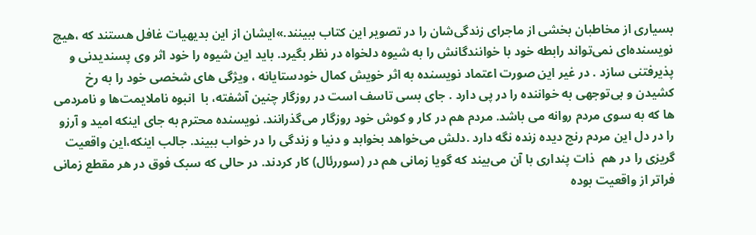بسیاری از مخاطبان بخشی از ماجرای زندگی‌شان را در تصویر این کتاب ببینند.»ایشان از این بدیهیات غافل هستند که ،هیچ نویسنده‌ای نمی‌تواند رابطه خود با خوانندگانش را به شیوه دلخواه در نظر بگیرد. باید این شیوه را خود اثر وی پسندیدنی و پذیرفتنی سازد . در غیر این صورت اعتماد نویسنده به اثر خویش کمال خودستایانه ، ویژگی های شخصی خود را به رخ کشیدن و بی‌توجهی به خواننده را در پی دارد . جای بسی تاسف است در روزگار چنین آشفته، با  انبوه ناملایمت‌ها و نامردمی ها که به سوی مردم روانه می باشد. مردم هم در کار و کوش خود روزگار می‌گذرانند. نویسنده محترم به جای اینکه امید و آرزو را در دل این مردم رنج دیده زنده نگه دارد .دلش می‌خواهد بخوابد و دنیا و زندگی را در خواب ببیند. جالب اینکه،این واقعیت گریزی را در هم  ذات پنداری با آن می‌بیند که گویا زمانی هم در (سوررئال) کار کردند. در حالی که سبک فوق در هر مقطع زمانی فراتر از واقعیت بوده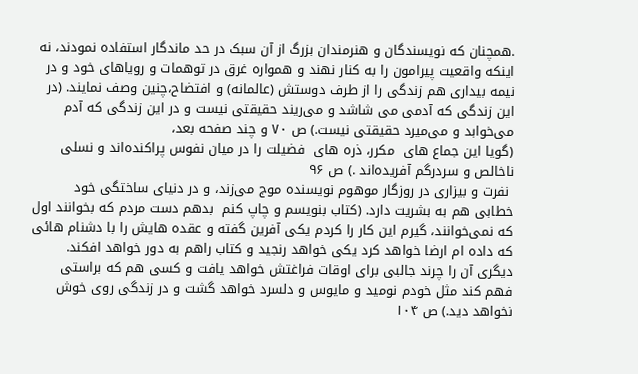.همچنان که نویسندگان و هنرمندان بزرگ از آن سبک در حد ماندگار استفاده نمودند، نه اینکه واقعیت پیرامون را به کنار نهند و همواره غرق در توهمات و رویاهای خود و در نیمه بیداری هم زندگی را از طرف دوستش (عالمانه) و افتضاح،چنین وصف نمایند. (در این زندگی که آدمی می ‌شاشد و می‌ریند حقیقتی نیست و در این زندگی که آدم می‌خوابد و می‌میرد حقیقتی نیست.) ص ۷۰ و چند صفحه بعد،
(گویا این جماع های  مکرر، ذره های  فضیلت را در میان نفوس پراکنده‌اند و نسلی ناخالص و سردرگم آفریده‌اند .) ص ۹۶
 نفرت و بیزاری در روزگار موهوم نویسنده موج می‌زند، و در دنیای ساختگی خود  خطابی هم به بشریت دارد. (کتاب بنویسم و چاپ کنم  بدهم دست مردم که بخوانند اول که نمی‌خوانند، گیرم این کار را کردم یکی آفرین گفته و عقده هایش را با دشنام هائی که داده ام ارضا خواهد کرد یکی خواهد رنجید و کتاب راهم به دور خواهد افکند. دیگری آن را چرند جالبی برای اوقات فراغتش خواهد یافت و کسی هم که براستی  فهم کند مثل خودم نومید و مایوس و دلسرد خواهد گشت و در زندگی روی خوش نخواهد دید.) ص ۱۰۴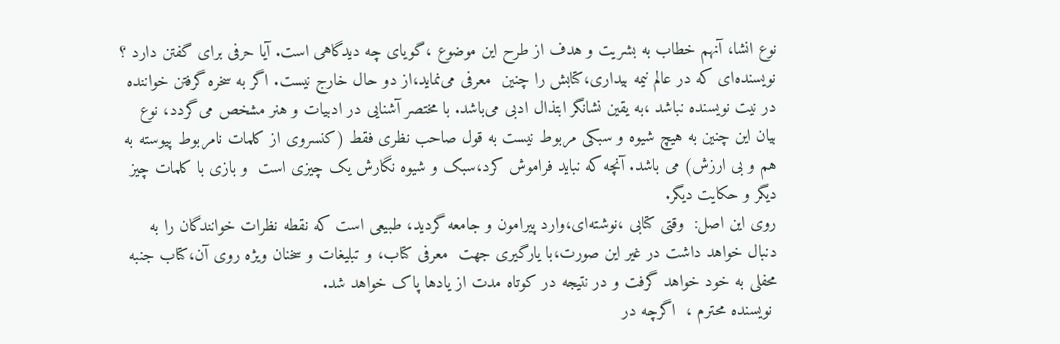نوع انشا، آنهم خطاب به بشریت و هدف از طرح این موضوع ،گویای چه دیدگاهی است. آیا حرفی برای گفتن دارد ؟
نویسنده‌ای که در عالم نیمه بیداری،کتابش را چنین  معرفی می‌نماید،از دو حال خارج نیست. اگر به سخره گرفتن خواننده‌ در نیت نویسنده نباشد ،به یقین نشانگر ابتذال ادبی می‌باشد. با مختصر آشنایی در ادبیات و هنر مشخص می‌گردد، نوع بیان این چنین به هیچ شیوه و سبکی مربوط نیست به قول صاحب نظری فقط (کنسروی از کلمات نامربوط پیوسته به هم و بی ارزش) می باشد. آنچه که نباید فراموش کرد،سبک و شیوه نگارش یک چیزی است  و بازی با کلمات چیز دیگر و حکایت دیگر.
روی این اصل:  وقتی کتابی ،نوشته‌ای،وارد پیرامون و جامعه گردید، طبیعی است که نقطه نظرات خوانندگان را به دنبال خواهد داشت در غیر این صورت،با یارگیری جهت  معرفی کتاب، و تبلیغات و سخنان ویژه روی آن،کتاب جنبه محفلی به خود خواهد گرفت و در نتیجه در کوتاه مدت از یادها پاک خواهد شد.
 نویسنده محترم ،  اگرچه در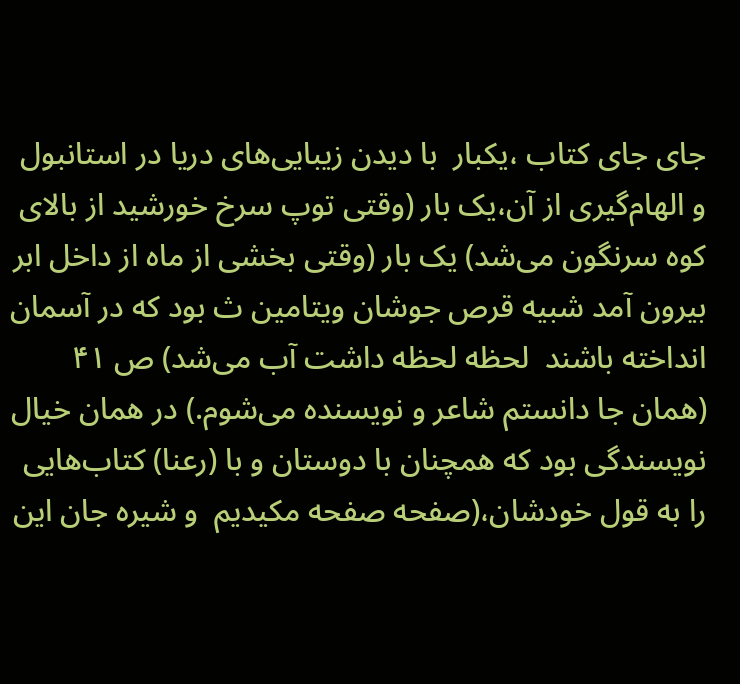جای جای کتاب ،یکبار  با دیدن زیبایی‌های دریا در استانبول و الهام‌گیری از آن،یک بار (وقتی توپ سرخ خورشید از بالای کوه سرنگون می‌شد) یک بار (وقتی بخشی از ماه از داخل ابر بیرون آمد شبیه قرص جوشان ویتامین ث بود که در آسمان انداخته باشند  لحظه لحظه داشت آب می‌شد) ص ۴۱ (همان جا ‌دانستم شاعر و نویسنده می‌شوم.) در همان خیال نویسندگی بود که همچنان با دوستان و با (رعنا) کتاب‌هایی را به قول خودشان،(صفحه صفحه مکیدیم  و شیره جان این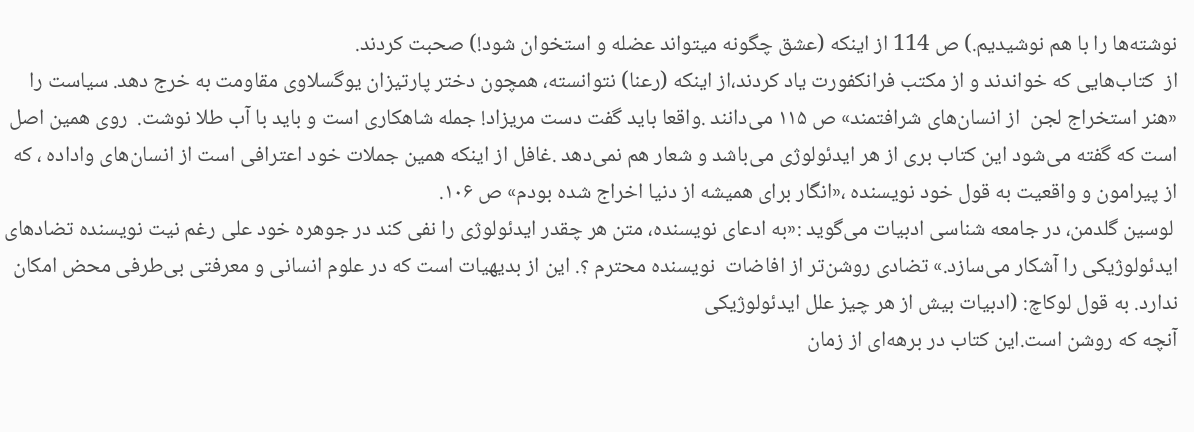نوشته‌ها را با هم نوشیدیم.) ص 114 از اینکه (عشق چگونه میتواند عضله و استخوان شود!) صحبت کردند.
از  کتاب‌هایی که خواندند و از مکتب فرانکفورت یاد کردند،از اینکه (رعنا) نتوانسته، همچون دختر پارتیزان یوگسلاوی مقاومت به خرج دهد. سیاست را «هنر استخراج لجن  از انسان‌های شرافتمند» ص ۱۱۵ می‌دانند .واقعا باید گفت دست مریزاد! جمله شاهکاری است و باید با آب طلا نوشت.  روی همین اصل است که گفته می‌شود این کتاب بری از هر ایدئولوژی می‌باشد و شعار هم نمی‌دهد .غافل از اینکه همین جملات خود اعترافی است از انسان‌های واداده‌ ، که از پیرامون و واقعیت به قول خود نویسنده ،«انگار برای همیشه از دنیا اخراج شده بودم» ص ۱۰۶.
 لوسین گلدمن، در جامعه شناسی ادبیات می‌گوید :«به ادعای نویسنده، متن هر چقدر ایدئولوژی را نفی کند در جوهره خود علی رغم نیت نویسنده تضادهای ایدئولوژیکی را آشکار می‌سازد.» تضادی روشن‌تر از افاضات  نویسنده محترم ؟. این از بدیهیات است که در علوم انسانی و معرفتی بی‌طرفی محض امکان ندارد. به قول لوکاچ: (ادبیات بیش از هر چیز علل ایدئولوژیکی
آنچه که روشن است.این کتاب در برهه‌ای از زمان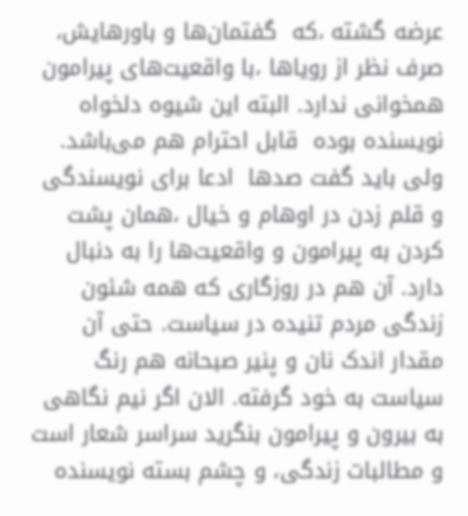عرضه گشته ،که  گفتمان‌ها و باورهایش، صرف نظر از رویاها ،با واقعیت‌های پیرامون همخوانی ندارد. البته این شیوه دلخواه نویسنده بوده  قابل احترام هم می‌باشد. ولی باید گفت صدها  ادعا برای نویسندگی و قلم زدن در اوهام و خیال ،همان پشت کردن به پیرامون و واقعیت‌ها را به دنبال دارد. آن هم در روزگاری که همه شئون زندگی مردم تنیده در سیاست. حتی آن مقدار اندک نان و پنیر صبحانه هم رنگ سیاست به خود گرفته. الان اگر نیم نگاهی به بیرون و پیرامون بنگرید سراسر شعار است و مطالبات زندگی، و چشم بسته نویسنده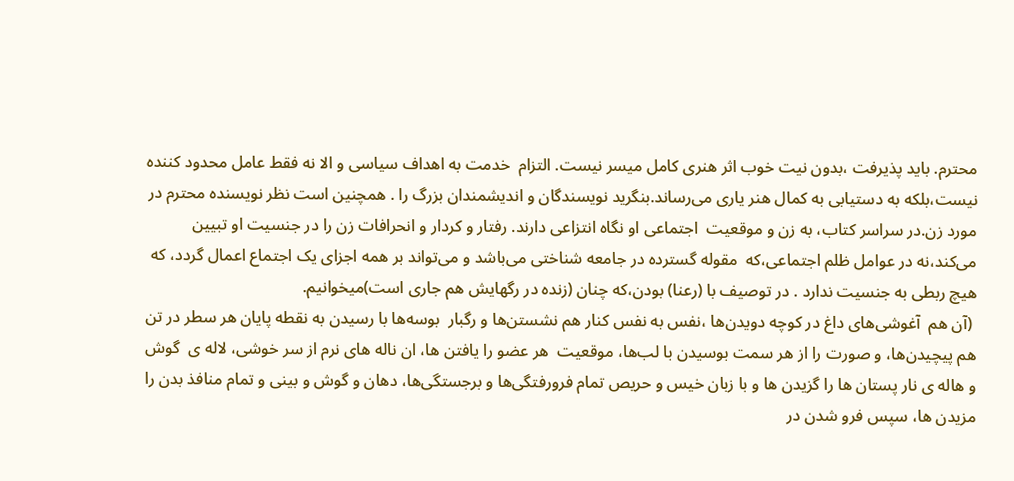محترم. باید پذیرفت ،بدون نیت خوب اثر هنری کامل میسر نیست. التزام  خدمت به اهداف سیاسی و الا نه فقط عامل محدود کننده نیست،بلکه به دستیابی به کمال هنر یاری می‌رساند.بنگرید نویسندگان و اندیشمندان بزرگ را . همچنین است نظر نویسنده محترم در مورد زن.در سراسر کتاب، به زن و موقعیت  اجتماعی او نگاه انتزاعی دارند. رفتار و کردار و انحرافات زن را در جنسیت او تبیین  می‌کند،نه در عوامل ظلم اجتماعی،که  مقوله گسترده در جامعه شناختی می‌باشد و می‌تواند بر همه اجزای یک اجتماع اعمال گردد، که هیچ ربطی به جنسیت ندارد . در توصیف با (رعنا) بودن،که چنان (زنده در رگهایش هم جاری است)میخوانیم.
 (آن هم  آغوشی‌های داغ در کوچه دویدن‌ها ،نفس به نفس کنار هم نشستن‌ها و رگبار  بوسه‌ها با رسیدن به نقطه پایان هر سطر در تن هم پیچیدن‌ها، و صورت را از هر سمت بوسیدن با لب‌ها، موقعیت  هر عضو را یافتن ها، ان ناله های نرم از سر خوشی، لاله ی  گوش و هاله ی نار پستان ها را گزیدن ها و با زبان خیس و حریص تمام فرورفتگی‌ها و برجستگی‌ها، دهان و گوش و بینی و تمام منافذ بدن را مزیدن ها، سپس فرو شدن در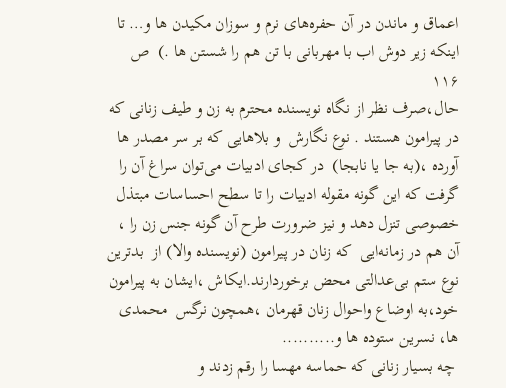اعماق و ماندن در آن حفره‌های نرم و سوزان مکیدن ها و… تا اینکه زیر دوش اب با مهربانی با تن هم را شستن ها .)  ص ۱۱۶
حال،صرف نظر از نگاه نویسنده محترم به زن و طیف زنانی که در پیرامون هستند . نوع نگارش  و بلاهایی که بر سر مصدر ها  آورده ،(به جا یا نابجا)  در کجای ادبیات می‌توان سراغ آن را گرفت که این گونه مقوله ادبیات را تا سطح احساسات مبتذل خصوصی تنزل دهد و نیز ضرورت طرح آن گونه جنس زن را ، آن هم در زمانه‌ایی  که زنان در پیرامون (نویسنده والا) از  بدترین نوع ستم بی‌عدالتی محض برخوردارند.ایکاش ،ایشان به پیرامون خود،به اوضاع واحوال زنان قهرمان ،همچون نرگس  محمدی ها، نسرین ستوده ها و..........
 چه بسیار زنانی که حماسه مهسا را رقم زدند و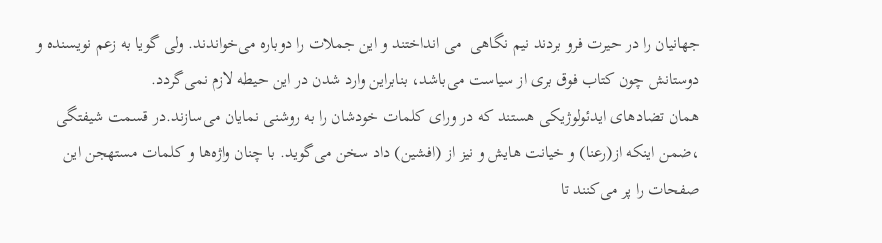جهانیان را در حیرت فرو بردند نیم نگاهی  می انداختند و این جملات را دوباره می‌خواندند. ولی گویا به زعم نویسنده و دوستانش چون کتاب فوق بری از سیاست می‌باشد، بنابراین وارد شدن در این حیطه لازم نمی‌گردد.
همان تضادهای ایدئولوژیکی هستند که در ورای کلمات خودشان را به روشنی نمایان می‌سازند.در قسمت شیفتگی ،ضمن اینکه از(رعنا) و خیانت هایش و نیز از (افشین) داد سخن می‌گوید. با چنان واژه‌ها و کلمات مستهجن این صفحات را پر می‌کنند تا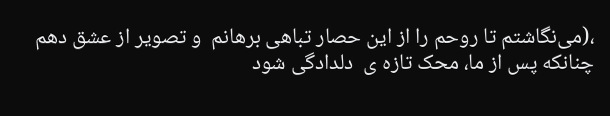،(می‌نگاشتم تا روحم را از این حصار تباهی برهانم  و تصویر از عشق دهم چنانکه پس از ما، محک تازه ی  دلدادگی شود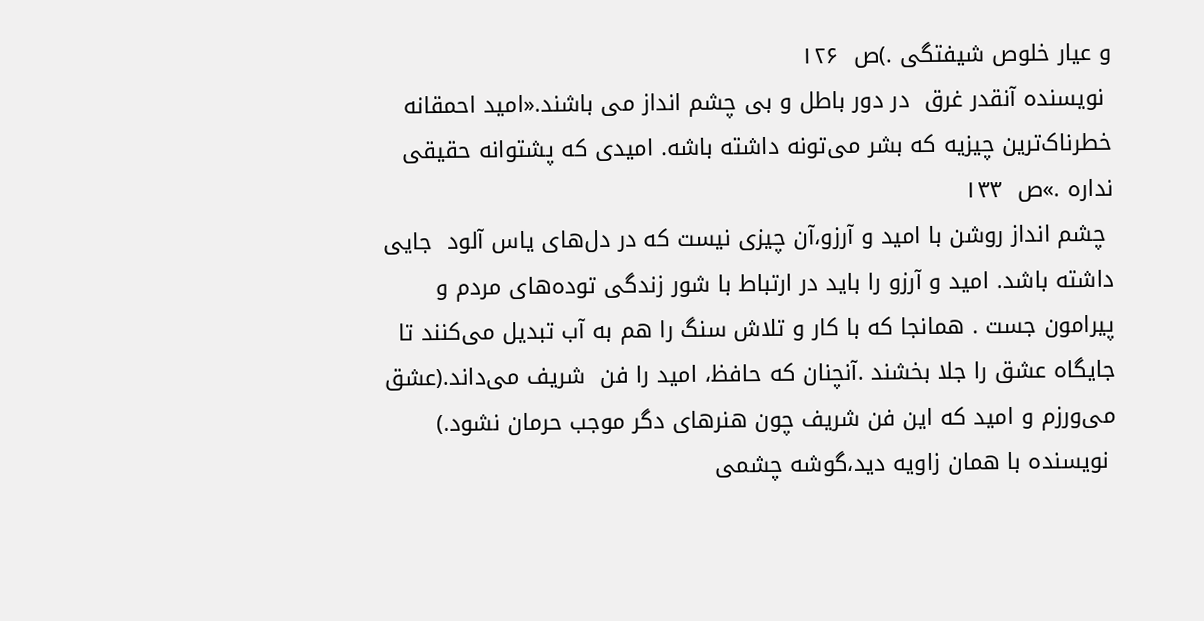و عیار خلوص شیفتگی .)ص  ۱۲۶
 نویسنده آنقدر غرق  در دور باطل و بی چشم انداز می باشند.«امید احمقانه خطرناک‌ترین چیزیه که بشر می‌تونه داشته باشه. امیدی که پشتوانه حقیقی  نداره .»ص  ۱۳۳
 چشم انداز روشن با امید و آرزو،آن چیزی نیست که در دل‌های یاس آلود  جایی داشته باشد. امید و آرزو را باید در ارتباط با شور زندگی توده‌های مردم و پیرامون جست . همانجا که با کار و تلاش سنگ را هم به آب تبدیل می‌کنند تا جایگاه عشق را جلا بخشند .آنچنان که حافظ، امید را فن  شریف می‌داند.(عشق می‌ورزم و امید که این فن شریف چون هنرهای دگر موجب حرمان نشود.)
 نویسنده با همان زاویه دید،گوشه چشمی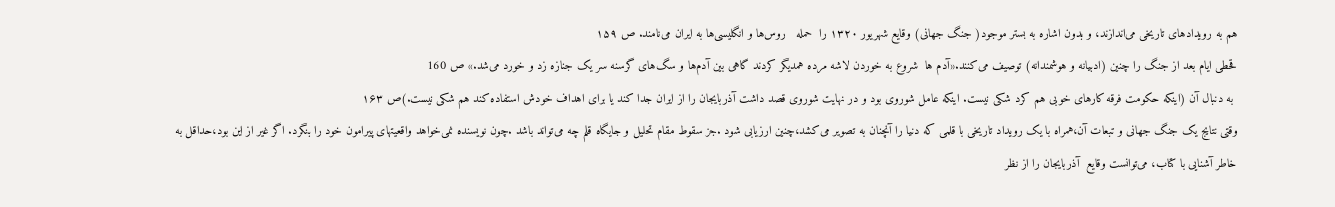هم به رویدادهای تاریخی می‌اندازند، و بدون اشاره به بستر موجود( جنگ جهانی) وقایع شهریور ۱۳۲۰ را  حمله   روس‌ها و انگلیسی‌ها به ایران می‌نامند. ص ۱۵۹
قحطی ایام بعد از جنگ را چنین (ادبیانه و هوشمندانه) توصیف می‌کنند.«آدم ها  شروع به خوردن لاشه مرده همدیگر کردند گاهی بین آدم‌ها و سگ‌های گرسنه سر یک جنازه زد و خورد می‌شد.» ص 160
 به دنبال آن (اینکه حکومت فرقه کارهای خوبی هم کرد شکی نیست. اینکه عامل شوروی بود و در نهایت شوروی قصد داشت آذربایجان را از ایران جدا کند یا برای اهداف خودش استفاده کند هم شکی نیست.)ص ۱۶۳
وقتی نتایج یک جنگ جهانی و تبعات آن،همراه با یک رویداد تاریخی با قلمی که دنیا را آنچنان به تصویر می‌کشد،چنین ارزیابی شود .جز سقوط مقام تحلیل و جایگاه قلم چه می‌تواند باشد .چون نویسنده نمی‌خواهد واقعیتهای پیرامون خود را بنگرد. اگر غیر از این بود،حداقل به خاطر آشنایی با کتاب، می‌توانست وقایع  آذربایجان را از نظر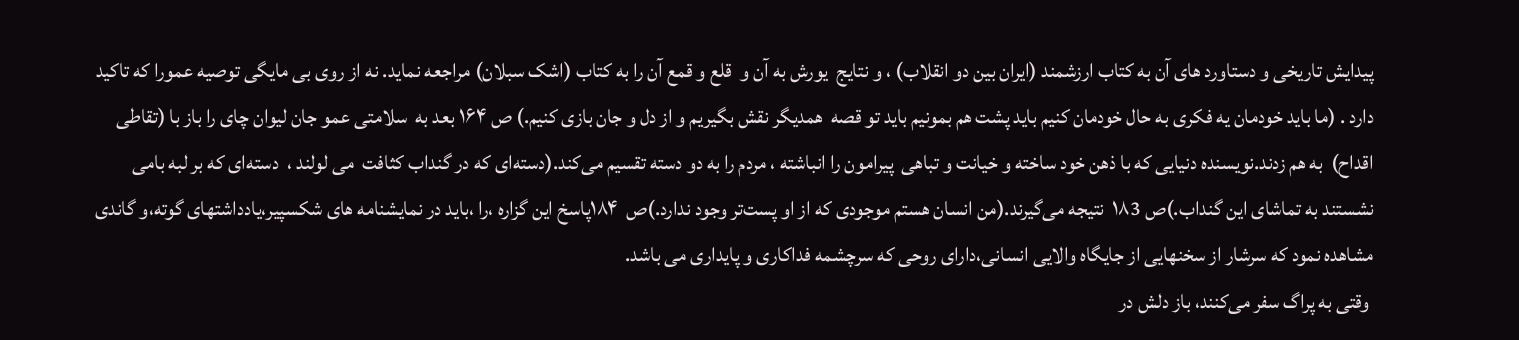پیدایش تاریخی و دستاورد های آن به کتاب ارزشمند (ایران بین دو انقلاب) ، و نتایج  یورش به آن و  قلع و قمع آن را به کتاب (اشک سبلان) مراجعه نماید. نه از روی بی مایگی توصیه عمورا که تاکید دارد . (ما باید خودمان یه فکری به حال خودمان کنیم باید پشت هم بمونیم باید تو قصه  همدیگر نقش بگیریم و از دل و جان بازی کنیم.) ص ۱۶۴ بعد به  سلامتی عمو جان لیوان چای را باز با (تقاطی اقداح)  به هم زدند.نویسنده دنیایی که با ذهن خود ساخته و خیانت و تباهی  پیرامون را انباشته ، مردم را به دو دسته تقسیم می‌کند.(دسته‌ای که در گنداب کثافت  می لولند ،  دسته‌ای که بر لبه بامی نشستند به تماشای این گنداب.)ص ۱۸3  نتیجه می‌گیرند.(من انسان هستم موجودی که از او پست‌تر وجود ندارد.)ص  ۱۸۴پاسخ این گزاره ،را ،باید در نمایشنامه های شکسپیر،یادداشتهای گوته،و گاندی مشاهده نمود که سرشار از سخنهایی از جایگاه والایی انسانی،دارای روحی که سرچشمه فداکاری و پایداری می باشد.
 وقتی به پراگ سفر می‌کنند، باز دلش در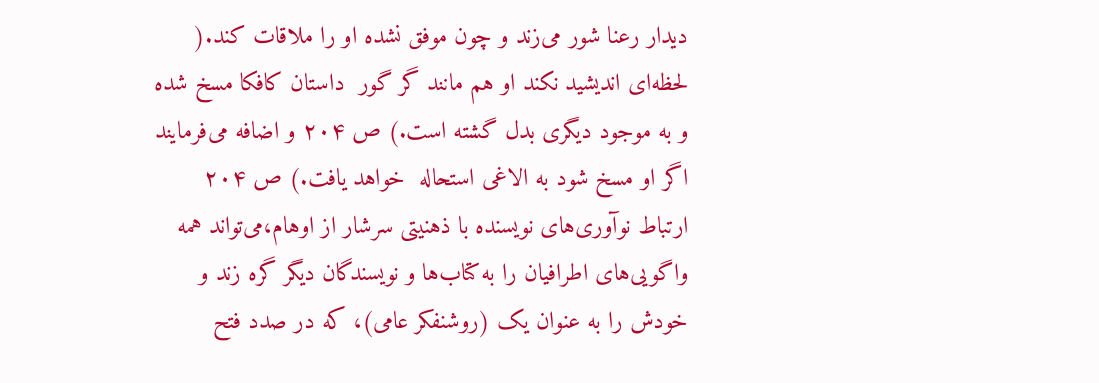دیدار رعنا شور می‌زند و چون موفق نشده او را ملاقات کند.( لحظه‌ای اندیشید نکند او هم مانند گر گور  داستان کافکا مسخ شده و به موجود دیگری بدل گشته است.) ص ۲۰۴ و اضافه می‌فرمایند اگر او مسخ شود به الاغی استحاله  خواهد یافت.) ص ۲۰۴
ارتباط نوآوری‌های نویسنده با ذهنیتی سرشار از اوهام،می‌تواند همه  واگویی‌های اطرافیان را به کتاب‌ها و نویسندگان دیگر گره زند و خودش را به عنوان یک (روشنفکر عامی)، که در صدد فتح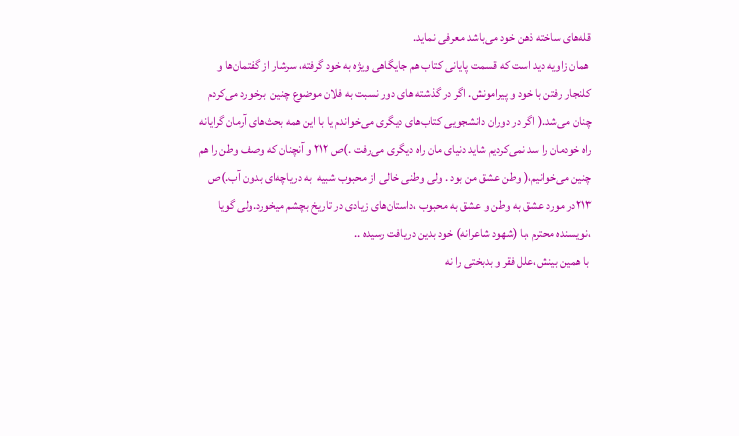قله‌های ساخته ذهن خود می‌باشد معرفی نماید.
 همان زاویه دید است که قسمت پایانی کتاب هم جایگاهی ویژه به خود گرفته، سرشار از گفتمان‌ها و کلنجار رفتن با خود و پیرامونش. اگر در گذشته های دور نسبت به فلان موضوع چنین  برخورد می‌کردم چنان می‌شد.( اگر در دوران دانشجویی کتاب‌های دیگری می‌خواندم یا با این همه بحث‌های آرمان گرایانه راه خودمان را سد نمی‌کردیم شاید دنیای مان راه دیگری می‌رفت .)ص ۲۱۲ و آنچنان که وصف وطن را هم چنین می‌خوانیم،( وطن عشق من بود . ولی وطنی خالی از محبوب شبیه  به دریاچه‌ای بدون آب.)ص  ۲۱۳در مورد عشق به وطن و عشق به محبوب ،داستان‌های زیادی در تاریخ بچشم میخورد.ولی گویا ،نویسنده محترم ،با (شهود شاعرانه) خود بدین دریافت رسیده ..
 با همین بینش،علل فقر و بدبختی را نه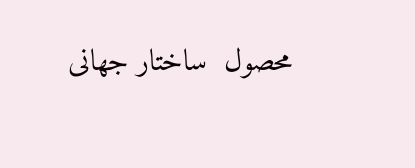محصول  ساختار جهانی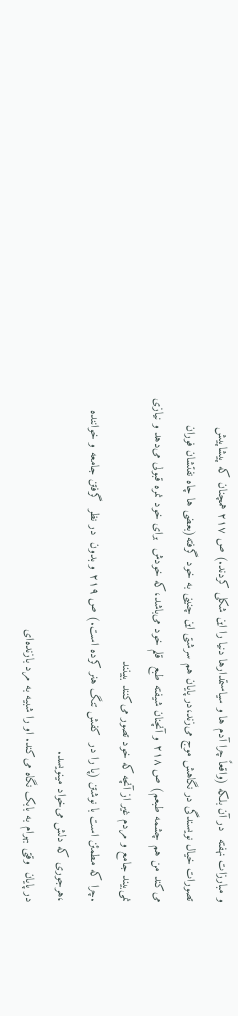و مبارزات نهفته  در آن بلکه (واقعاً چرا آدم ها و سیاستمدارها دنیا را این شکلی کردند.) ص ۲۱۷ همچنان که پیشاپیش تصورات خیال نویسندگی در نگاهش موج می‌زند،در پایان هم سرشتی این چنینی به خود گرفته(بعضی ها چاه نفتشان فوران می‌کند من هم چشمه طبعم) ص ۲۱۸ و آنچنان شیفته طبع  قلم خود می‌باشد،که خودش  برای خود نمره قبولی می‌دهد و نیازی نمی‌بیند جامع و مردم غیر از آنچه که خود تصور می‌کنند ببینند
.چرا که مطمئن است با نوشتن (پا را در  کفش تنگ هنر کرده است.) ص ۲۱۹ و بدون  در نظر  گرفتن جامعه و خواننده ،هرجوری که دلش می‌خواد مینویسد.
در پایان  وقتی بهرام به بابک نگاه می‌کند. او را شبیه به مرد بازنده‌ای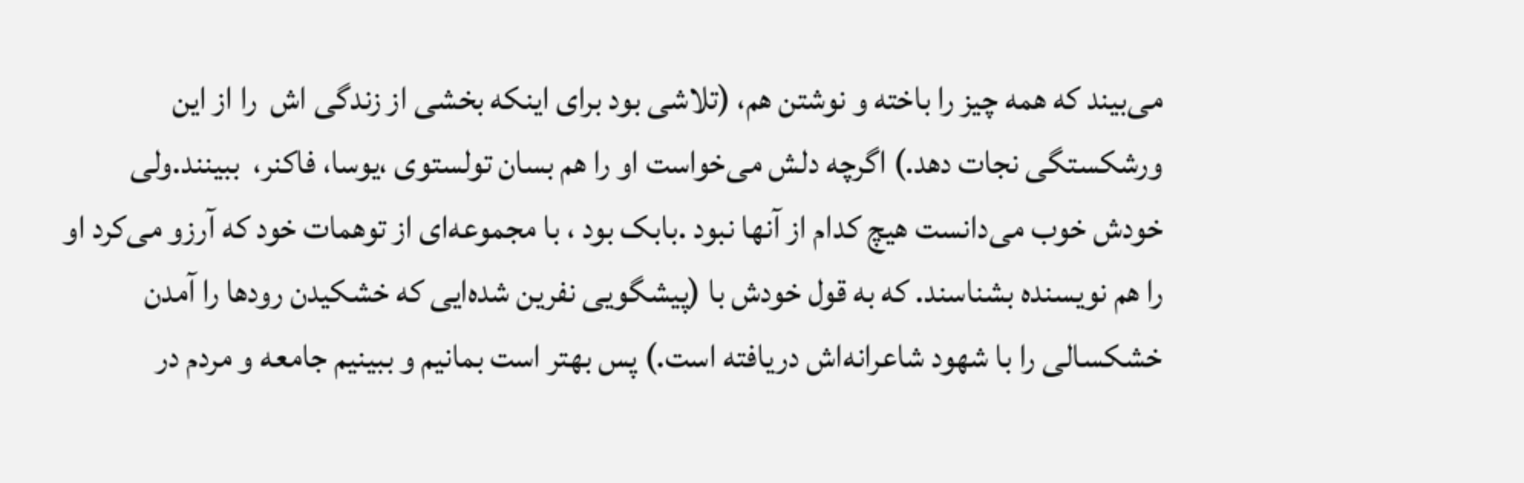می‌بیند که همه چیز را باخته و نوشتن هم، (تلاشی بود برای اینکه بخشی از زندگی اش  را از این ورشکستگی نجات دهد.) اگرچه دلش می‌خواست او را هم بسان تولستوی ،یوسا، فاکنر،  ببینند.ولی  خودش خوب می‌دانست هیچ کدام از آنها نبود .بابک بود ، با مجموعه‌ای از توهمات خود که آرزو می‌کرد او را هم نویسنده بشناسند. که به قول خودش با (پیشگویی نفرین شده‌ایی که خشکیدن رودها را آمدن خشکسالی را با شهود شاعرانه‌اش دریافته است.) پس بهتر است بمانیم و ببینیم جامعه و مردم در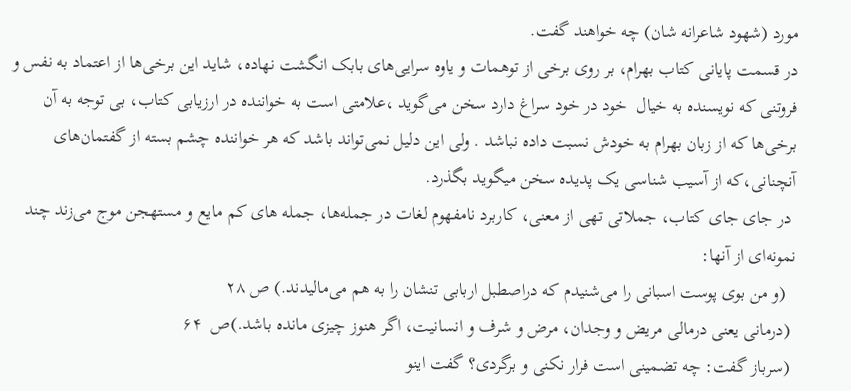مورد (شهود شاعرانه شان) چه خواهند گفت.
در قسمت پایانی کتاب بهرام، بر روی برخی از توهمات و یاوه سرایی‌های بابک انگشت نهاده، شاید این برخی‌ها از اعتماد به نفس و فروتنی که نویسنده به خیال  خود در خود سراغ دارد سخن می‌گوید ،علامتی است به خواننده در ارزیابی کتاب، بی توجه به آن برخی‌ها که از زبان بهرام به خودش نسبت داده نباشد . ولی این دلیل نمی‌تواند باشد که هر خواننده چشم بسته از گفتمان‌های آنچنانی،که از آسیب شناسی یک پدیده سخن میگوید بگذرد.
 در جای جای کتاب، جملاتی تهی از معنی، کاربرد نامفهوم لغات در جمله‌ها، جمله های کم مایع و مستهجن موج می‌زند چند نمونه‌ای از آنها:
  (و من بوی پوست اسبانی را می‌شنیدم که دراصطبل اربابی تنشان را به هم می‌مالیدند.) ص ۲۸
 (درمانی یعنی درمالی مریض و وجدان، مرض و شرف و انسانیت، اگر هنوز چیزی مانده باشد.)ص  ۶۴
 (سرباز گفت: چه تضمینی است فرار نکنی و برگردی؟ گفت اینو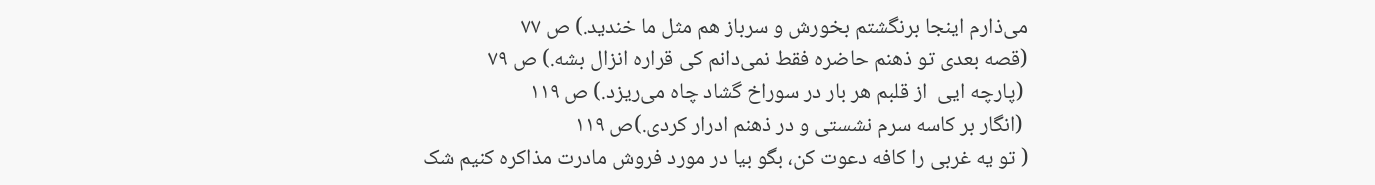می‌ذارم اینجا برنگشتم بخورش و سرباز هم مثل ما خندید.) ص ۷۷
(قصه بعدی تو ذهنم حاضره فقط نمی‌دانم کی قراره انزال بشه.) ص ۷۹
 (پارچه ایی  از قلبم هر بار در سوراخ گشاد چاه می‌ریزد.) ص ۱۱۹
 (انگار بر کاسه سرم نشستی و در ذهنم ادرار کردی.)ص ۱۱۹
( تو یه غربی را کافه دعوت کن، بگو بیا در مورد فروش مادرت مذاکره کنیم شک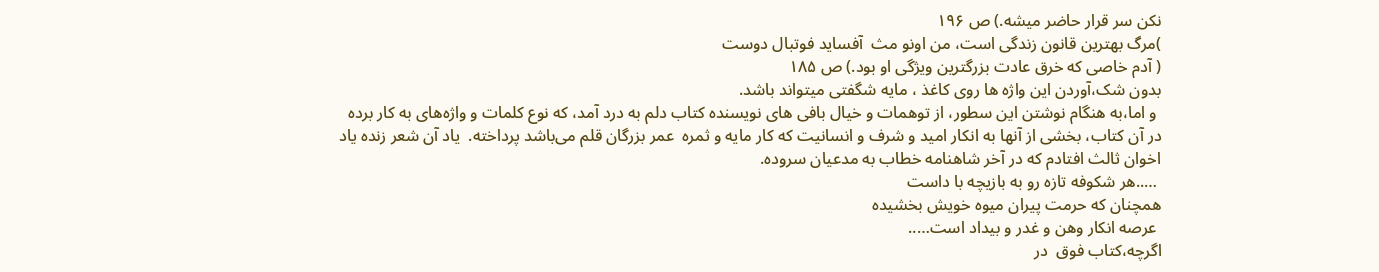نکن سر قرار حاضر میشه.) ص ۱۹۶
)مرگ بهترین قانون زندگی است، من اونو مث  آفساید فوتبال دوست
( آدم خاصی که خرق عادت بزرگترین ویژگی او بود.) ص ۱۸۵
بدون شک،آوردن این واژه ها روی کاغذ ، مایه شگفتی میتواند باشد.
 و اما،به هنگام نوشتن این سطور، از توهمات و خیال بافی های نویسنده کتاب دلم به درد آمد، که نوع کلمات و واژه‌های به کار برده در آن کتاب، بخشی از آنها به انکار امید و شرف و انسانیت که کار مایه و ثمره  عمر بزرگان قلم می‌باشد پرداخته.  یاد آن شعر زنده یاد اخوان ثالث افتادم که در آخر شاهنامه خطاب به مدعیان سروده.
 …..هر شکوفه تازه رو به بازیچه با داست
همچنان که حرمت پیران میوه خویش بخشیده
 عرصه انکار وهن و غدر و بیداد است…..
اگرچه،کتاب فوق  در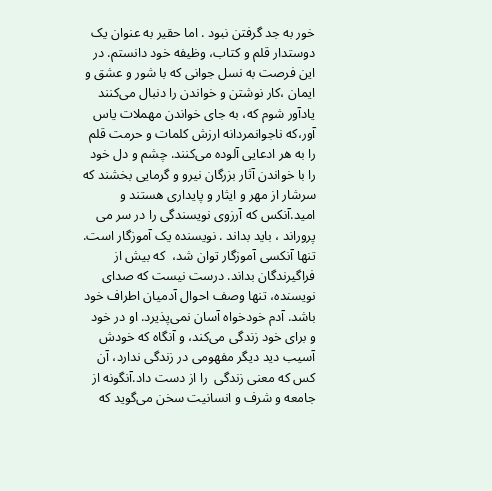خور به جد گرفتن نبود . اما حقیر به عنوان یک دوستدار قلم و کتاب، وظیفه خود دانستم. در این فرصت به نسل جوانی که با شور و عشق و ایمان ،کار نوشتن و خواندن را دنبال می‌کنند  یادآور شوم که، به جای خواندن مهملات یاس آور،که ناجوانمردانه ارزش کلمات و حرمت قلم را به هر ادعایی آلوده می‌کنند. چشم و دل خود را با خواندن آثار بزرگان نیرو و گرمایی بخشند که سرشار از مهر و ایثار و پایداری هستند و امید.آنکس که آرزوی نویسندگی را در سر می پروراند ، باید بداند . نویسنده یک آموزگار است. تنها آنکسی آموزگار توان شد،  که بیش از فراگیرندگان بداند. درست نیست که صدای نویسنده، تنها وصف احوال آدمیان اطراف خود باشد. آدم خودخواه آسان نمی‌پذیرد. او در خود و برای خود زندگی می‌کند، و آنگاه که خودش آسیب دید دیگر مفهومی در زندگی ندارد، آن کس که معنی زندگی  را از دست داد.آنگونه از جامعه و شرف و انسانیت سخن می‌گوید که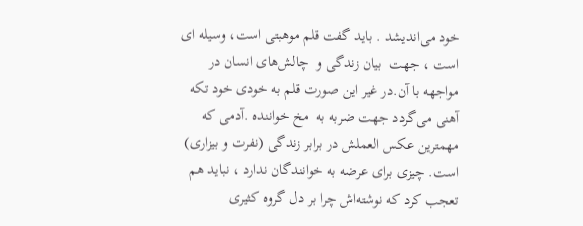خود می‌اندیشد . باید گفت قلم موهبتی است، وسیله ای  است ، جهت  بیان زندگی و  چالش‌های انسان در مواجهه با آن.در غیر این صورت قلم به خودی خود تکه آهنی می‌گردد جهت ضربه به  مخ خواننده .آدمی که مهمترین عکس العملش در برابر زندگی (نفرت و بیزاری) است. چیزی برای عرضه به خوانندگان ندارد ، نباید هم تعجب کرد که نوشته‌اش چرا بر دل گروه کثیری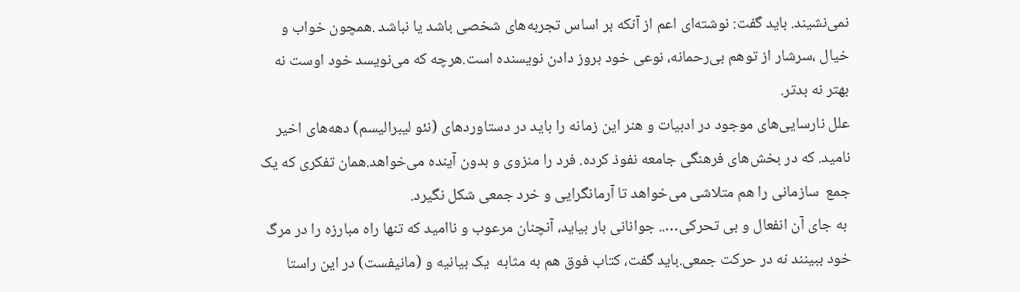نمی‌نشیند. باید گفت: نوشته‌ای اعم از آنکه بر اساس تجربه‌های شخصی باشد یا نباشد .همچون خواب و خیال ،سرشار از توهم بی‌رحمانه، نوعی خود بروز دادن نویسنده است.هرچه که می‌نویسد خود اوست نه بهتر نه بدتر.
علل نارسایی‌های موجود در ادبیات و هنر این زمانه را باید در دستاوردهای (نئو لیبرالیسم) دهه‌های اخیر نامید. که در بخش‌های فرهنگی جامعه نفوذ کرده. فرد را منزوی و بدون آینده می‌خواهد.همان تفکری که یک جمع  سازمانی را هم متلاشی می‌خواهد تا آرمانگرایی و خرد جمعی شکل نگیرد.
 به جای آن انفعال و بی‌ تحرکی….. جوانانی بار بیاید، آنچنان مرعوب و ناامید که تنها راه مبارزه را در مرگ خود ببینند نه در حرکت جمعی.باید گفت، کتاب فوق هم به مثابه  یک بیانیه و (مانیفست) در این راستا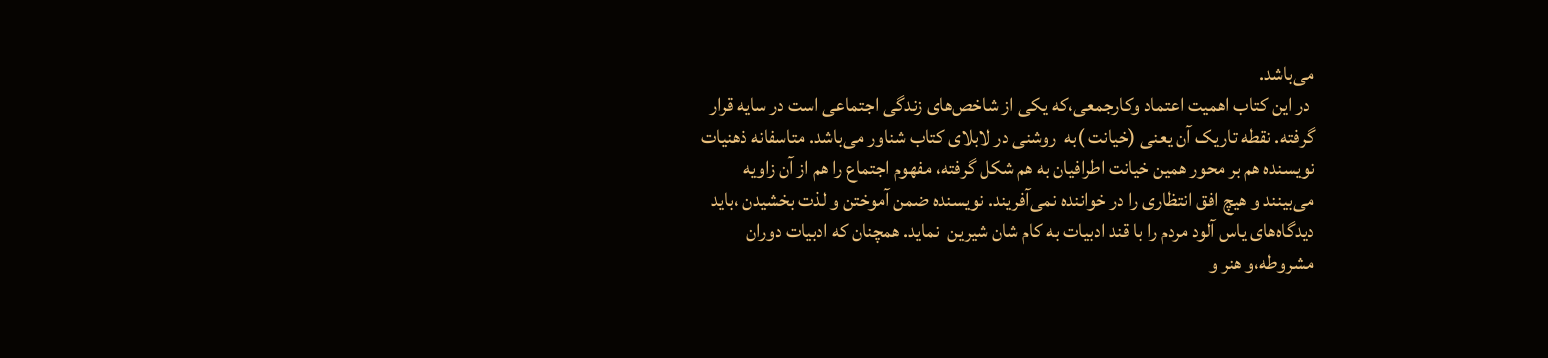می‌باشد.
 در این کتاب اهمیت اعتماد وکارجمعی،که یکی از شاخص‌های زندگی اجتماعی است در سایه قرار گرفته. نقطه تاریک آن یعنی (خیانت )به  روشنی در لابلای کتاب شناور می‌باشد. متاسفانه ذهنیات نویسنده هم بر محور همین خیانت اطرافیان به هم شکل گرفته، مفهوم اجتماع را هم از آن زاویه می‌بینند و هیچ افق انتظاری را در خواننده نمی‌آفریند. نویسنده ضمن آموختن و لذت بخشیدن ،باید دیدگاه‌های یاس آلود مردم را با قند ادبیات به کام شان شیرین  نماید. همچنان که ادبیات دوران مشروطه،و هنر و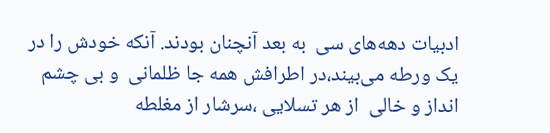ادبیات دهه‌های سی  به بعد آنچنان بودند. آنکه خودش را در یک ورطه می‌بیند،در اطرافش همه جا ظلمانی  و بی چشم انداز و خالی  از هر تسلایی ،سرشار از مغلطه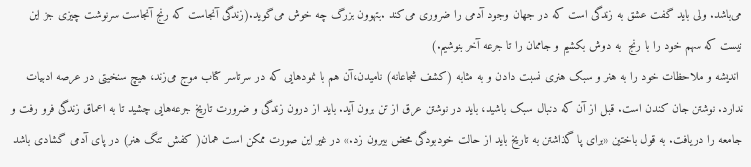می‌باشد. ولی باید گفت عشق به زندگی است که در جهان وجود آدمی را ضروری می‌کند .بتهوون بزرگ چه خوش می‌گوید.(زندگی آنجاست که رنج آنجاست سرنوشت چیزی جز این نیست که سهم خود را با رنج  به دوش بکشیم و جاممان را تا جرعه آخر بنوشیم.)
 اندیشه و ملاحظات خود را به هنر و سبک هنری نسبت دادن و به مثابه (کشف شجاعانه) نامیدن،آن هم با نمودهایی که در سرتاسر کتاب موج می‌زند، هیچ سنخیتی در عرصه ادبیات ندارد. نوشتن جان کندن است. قبل از آن که دنبال سبک باشید، باید در نوشتن عرق از تن برون آید. باید از درون زندگی و ضرورت تاریخ جرعه‌هایی چشید تا به اعماق زندگی فرو رفت و جامعه را دریافت. به قول باختین «برای پا گذاشتن به تاریخ باید از حالت خودبودگی محض بیرون زد.» در غیر این صورت ممکن است همان( کفش تنگ هنر) در پای آدمی گشادی باشد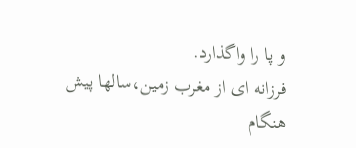و پا را واگذارد.
فرزانه ای از مغرب زمین،سالها پیش هنگام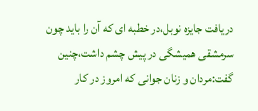دریافت جایزه نوبل،در خطبه ای که آن را باید چون سرمشقی همیشگی در پیش چشم داشت،چنین گفت:مردان و زنان جوانی که امروز در کار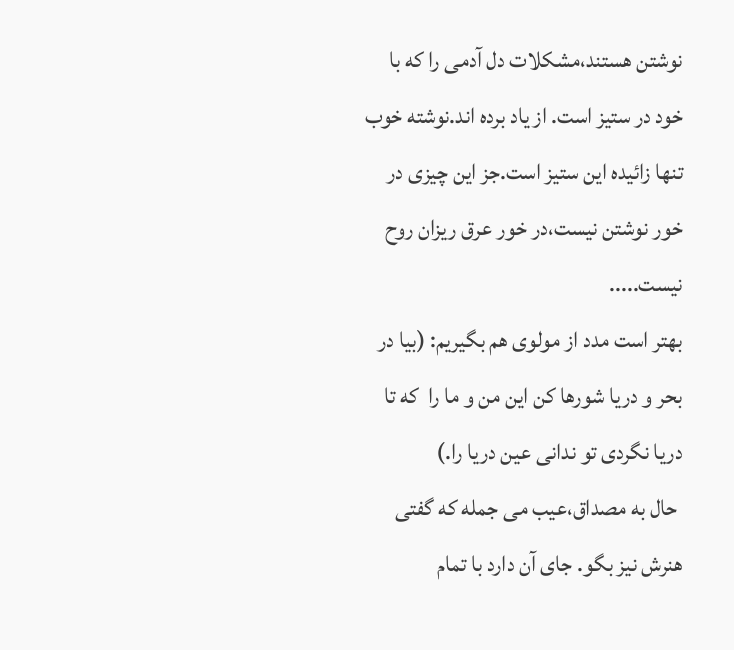نوشتن هستند،مشکلات دل آدمی را که با خود در ستیز است. از یاد برده اند.نوشته خوب تنها زائیده این ستیز است.جز این چیزی در خور نوشتن نیست،در خور عرق ریزان روح نیست.....
بهتر است مدد از مولوی هم بگیریم: (بیا در بحر و دریا شورها کن این من و ما را  که تا دریا نگردی تو ندانی عین دریا را.)
 حال به مصداق،عیب می جمله که گفتی هنرش نیز بگو. جای آن دارد با تمام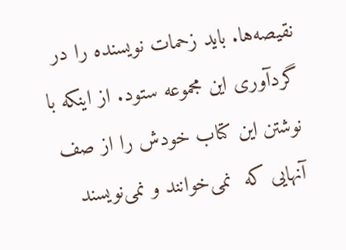نقیصه‌ها. باید زحمات نویسنده را در گردآوری این مجموعه ستود. از اینکه با نوشتن این کتاب خودش را از صف آنهایی که  نمی‌خوانند و نمی‌نویسند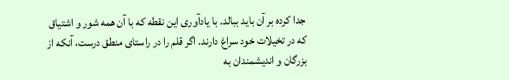جدا کرده بر آن باید ببالد. با یادآوری این نقطه که با آن همه شور و اشتیاق که در تخیلات خود سراغ دارند. اگر قلم را در راستای منطق درست، آنکه از بزرگان و اندیشمندان به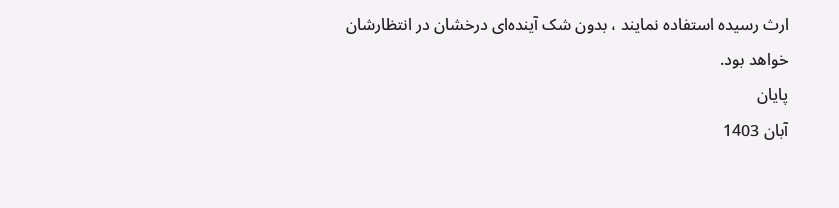ارث رسیده استفاده نمایند ، بدون شک آینده‌ای درخشان در انتظارشان خواهد بود.
پایان
آبان 1403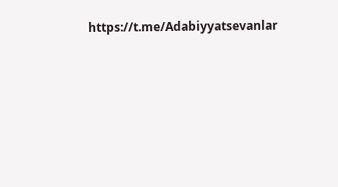https://t.me/Adabiyyatsevanlar